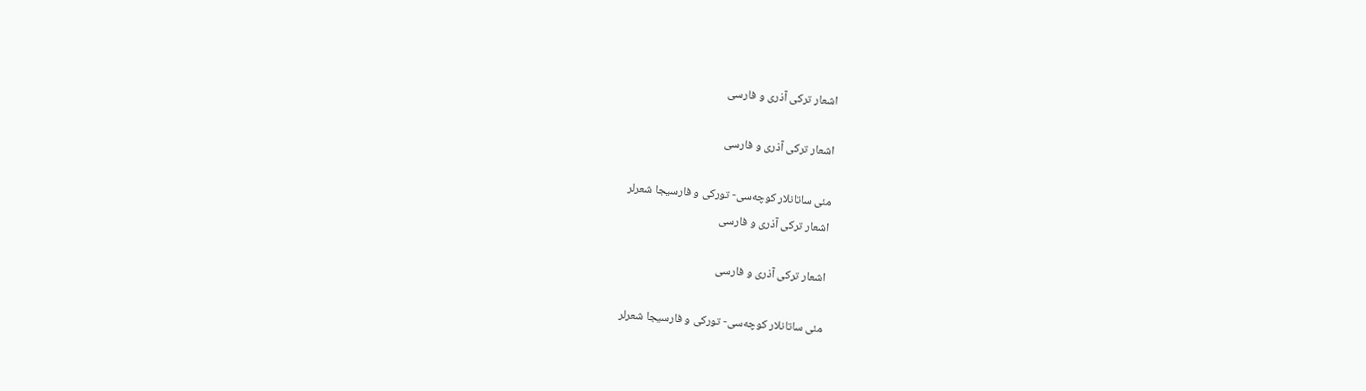اشعار ترکی آذری و فارسی

اشعار ترکی آذری و فارسی

مئی ساتانلار کوچه‌سی- تورکی و فارسیجا شعرلر
اشعار ترکی آذری و فارسی

اشعار ترکی آذری و فارسی

مئی ساتانلار کوچه‌سی- تورکی و فارسیجا شعرلر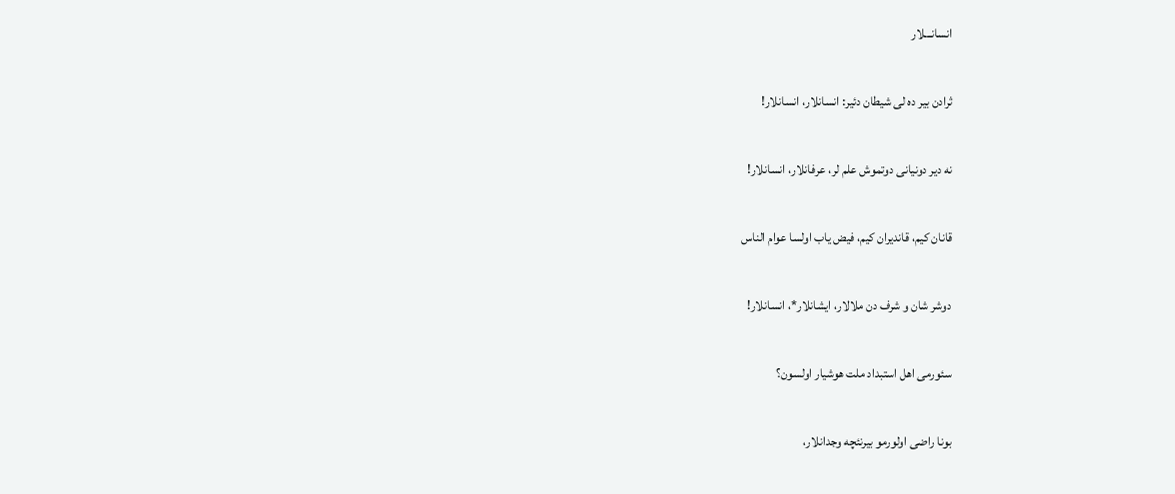انسانـــلار

ثرادن بیر ده لی شیطان دئیر: انسانلار، انسانلار!

نه دیر دونیانی دوتموش علم لر، عرفانلار، انسانلار!

قانان کیم، قاندیران کیم، فیض یاب اولسا عوام الناس

دوشر شان و شرف دن ملالار، ایشانلار*، انسانلار!

سئورمی اهل استبداد ملت هوشیار اولسون؟

بونا راضی اولورمو بیرنئچه وجدانلار،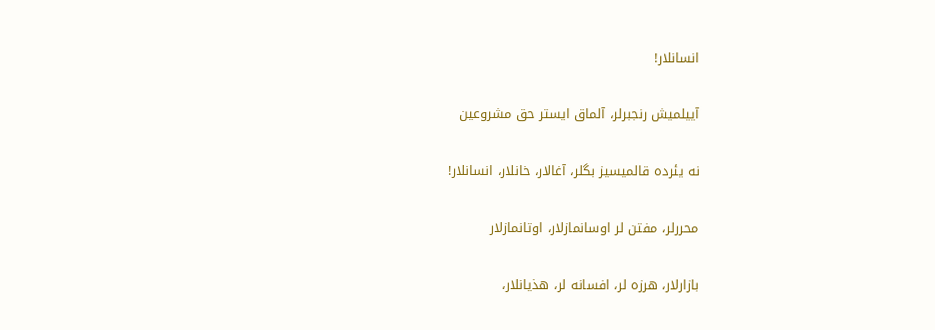انسانلار!

آییلمیش رنجبرلر، آلماق ایستر حق مشروعین

نه یئرده قالمیسیز بگلر، آغالار، خانلار، انسانلار!

محررلر، مفتن لر اوسانمازلار، اوتانمازلار

بازارلار، هرزه لر، افسانه لر، هذیانلار،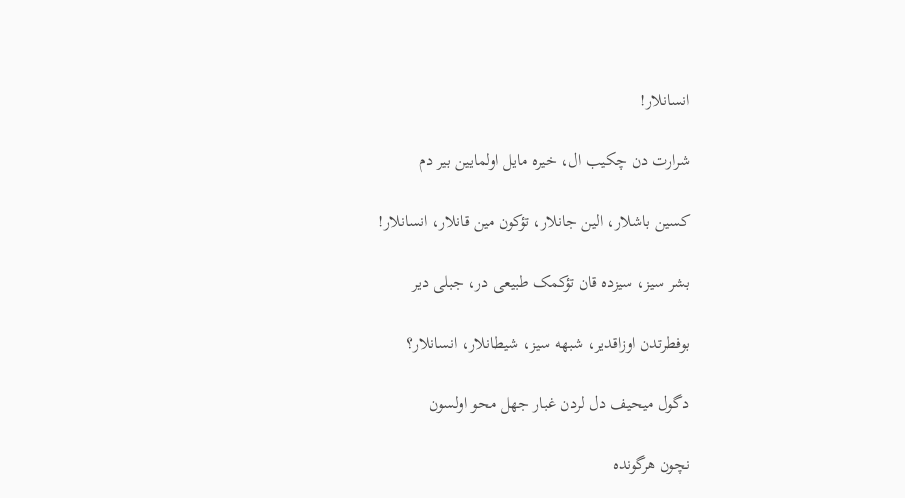انسانلار!

شرارت دن چکیب ال، خیره مایل اولمایین بیر دم

کسین باشلار، الین جانلار، تؤکون مین قانلار، انسانلار!

بشر سیز، سیزده قان تؤکمک طبیعی در، جبلی دیر

بوفطرتدن اوزاقدیر، شبهه سیز، شیطانلار، انسانلار؟

دگول میحیف دل لردن غبار جهل محو اولسون

نچون هرگونده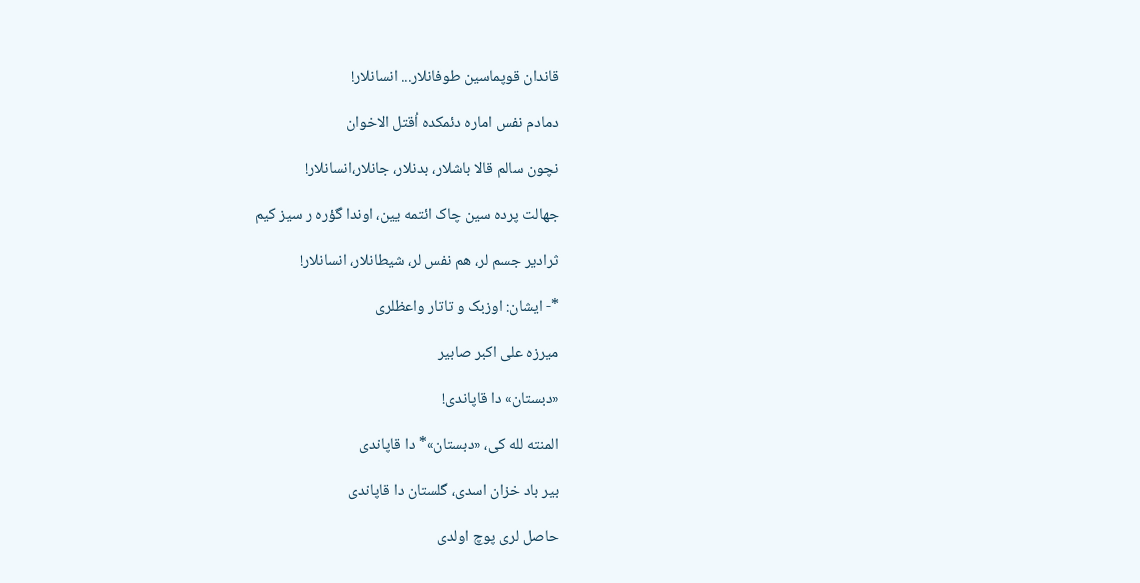قاندان قوپماسین طوفانلار... انسانلار!

دمادم نفس اماره دئمکده اُقتل الاخوان

نچون سالم قالا باشلار، بدنلار، جانلار،انسانلار!

جهالت پرده سین چاک ائتمه یین، اوندا گؤره ر سیز کیم

ثرادیر جسم لر، هم نفس لر، شیطانلار، انسانلار!

*- ایشان: اوزبک و تاتار واعظلری

میرزه علی اکبر صابیر

«دبستان» دا قاپاندی!

المنته لله کی، «دبستان»* دا قاپاندی

بیر باد خزان اسدی، گلستان دا قاپاندی

حاصل لری پوچ اولدی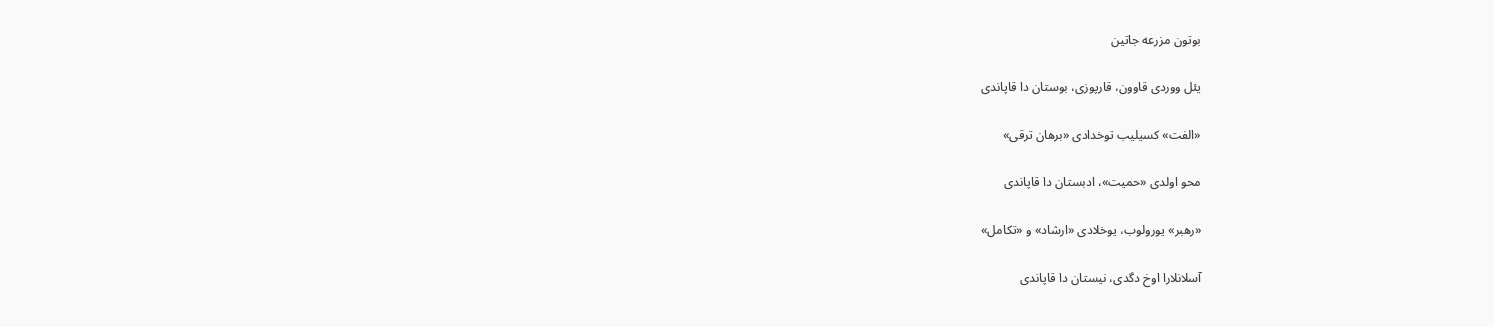بوتون مزرعه جاتین

یئل ووردی قاوون، قارپوزی، بوستان دا قاپاندی

«الفت» کسیلیب توخدادی «برهان ترقی»

محو اولدی «حمیت»، ادبستان دا قاپاندی

«رهبر» یورولوب، یوخلادی «ارشاد» و «تکامل»

آسلانلارا اوخ دگدی، نیستان دا قاپاندی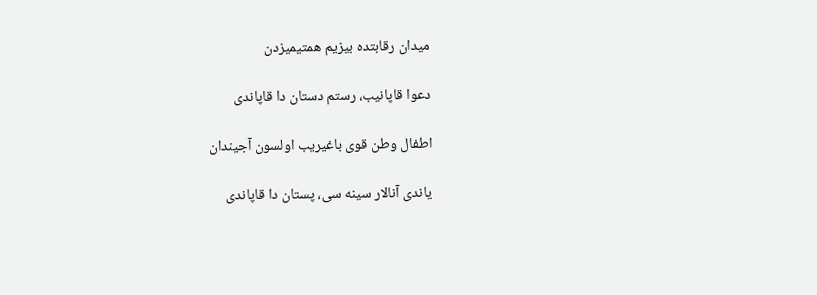میدان رقابتده بیزیم همتیمیزدن

دعوا قاپانیب، رستم دستان دا قاپاندی

اطفال وطن قوی باغیریب اولسون آجیندان

یاندی آنالار سینه سی، پستان دا قاپاندی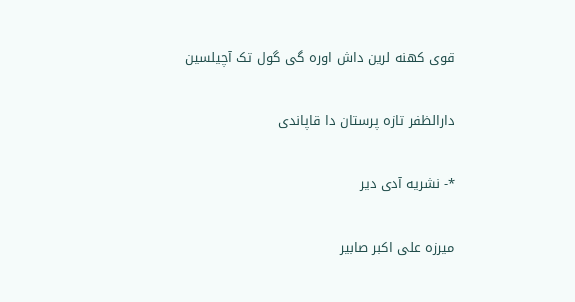قوی کهنه لرین داش اوره گی گول تک آچیلسین

دارالظفر تازه پرستان دا قاپاندی

*- نشریه آدی دیر

میرزه علی اکبر صابیر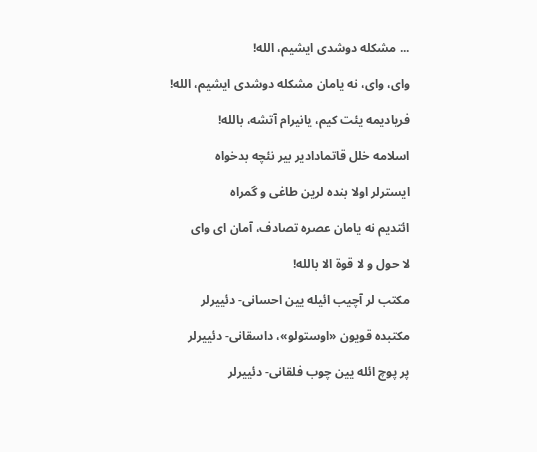... مشکله دوشدی ایشیم، الله!

وای، وای، نه یامان مشکله دوشدی ایشیم، الله!

فریادیمه یئت کیم، یانیرام آتشه، بالله!

اسلامه خلل قاتمادادیر بیر نئچه بدخواه

ایسترلر اولا بنده لرین طاغی و گمراه

ائتدیم نه یامان عصره تصادف، آمان ای وای

لا حول و لا قوة الا بالله!

مکتب لر آچیب ائیله یین احسانی- دئییرلر

مکتبده قویون «اوستولو»، داسقانی- دئییرلر

پر پوچ ائله یین چوب فلقانی- دئییرلر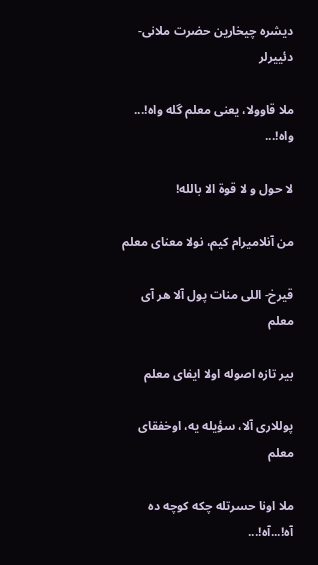دیشره چیخارین حضرت ملانی- دئییرلر

ملا قاوولا، یعنی معلم گله واه!... واه!...

لا حول و لا قوة الا بالله!

من آنلامیرام کیم، نولا معنای معلم

قیرخ- اللی منات پول آلا هر آی معلم

بیر تازه اصوله اولا ایفای معلم

پوللاری آلا، سؤیله یه، اوخفقای معلم

ملا اونا حسرتله چکه کوچه ده آه!...آه!...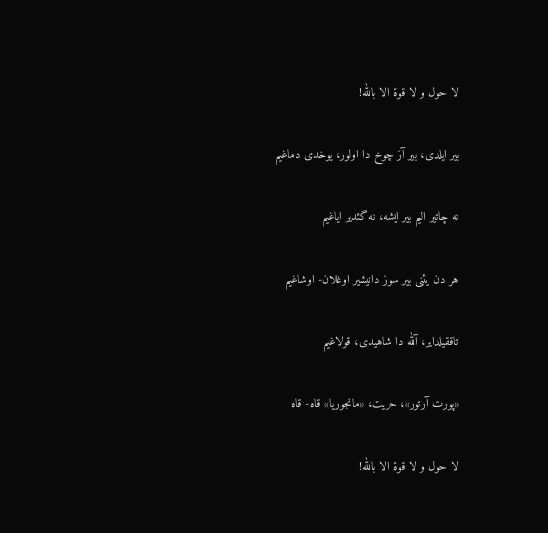لا حول و لا قوة الا بالله!

بیر ایلدی، بیر آز چوخ دا اولور، یوخدی دماغیم

نه چاتیر الیم بیر ایشه، نه گئدیر ایاغیم

هر دن یئنی بیر سوز دانیشیر اوغلان- اوشاغیم

تاققیلدایر، آلله دا شاهیدی، قولاغیم

«پورت آرتور»، حریت، «مانجوریا» قاه- قاه

لا حول و لا قوة الا بالله!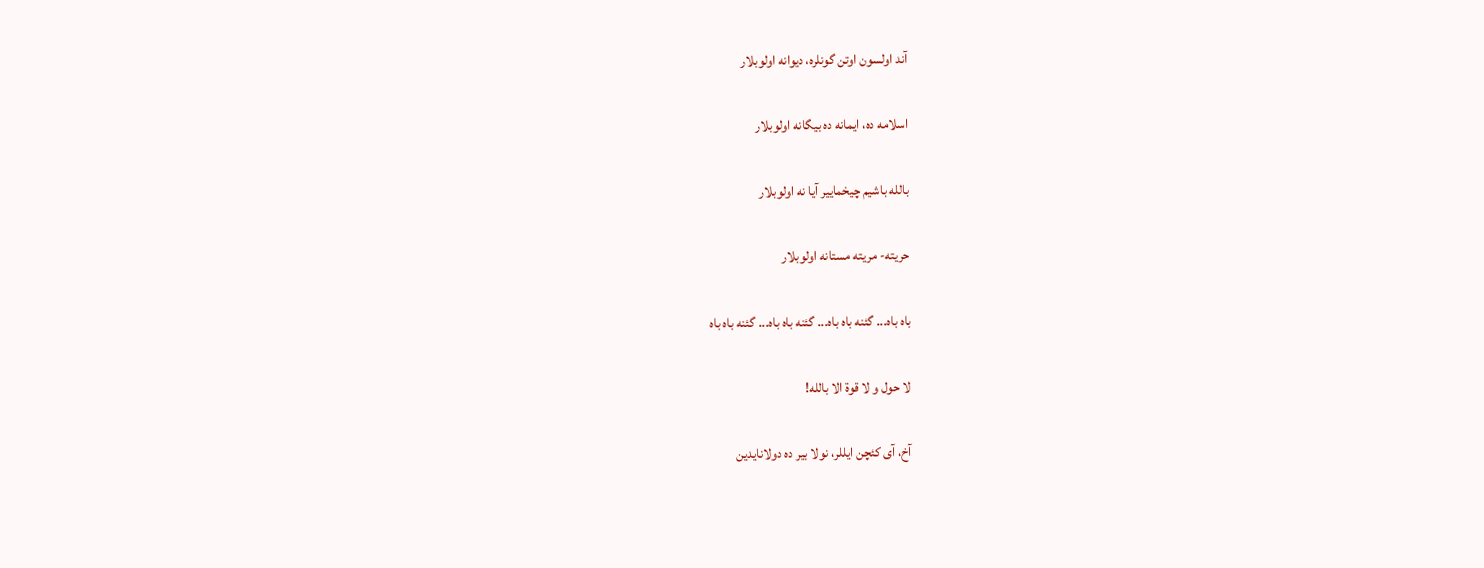آند اولسون اوتن گونلره، دیوانه اولوبلار

اسلامه ده، ایمانه ده بیگانه اولوبلار

بالله باشیم چیخماییر آیا نه اولوبلار

حریته- مریته مستانه اولوبلار

باه باه... گئنه باه باه... گئنه باه باه... گئنه باه باه

لا حول و لا قوة الا بالله!

آخ، آی کئچن ایللر، نولا بیر ده دولانایدین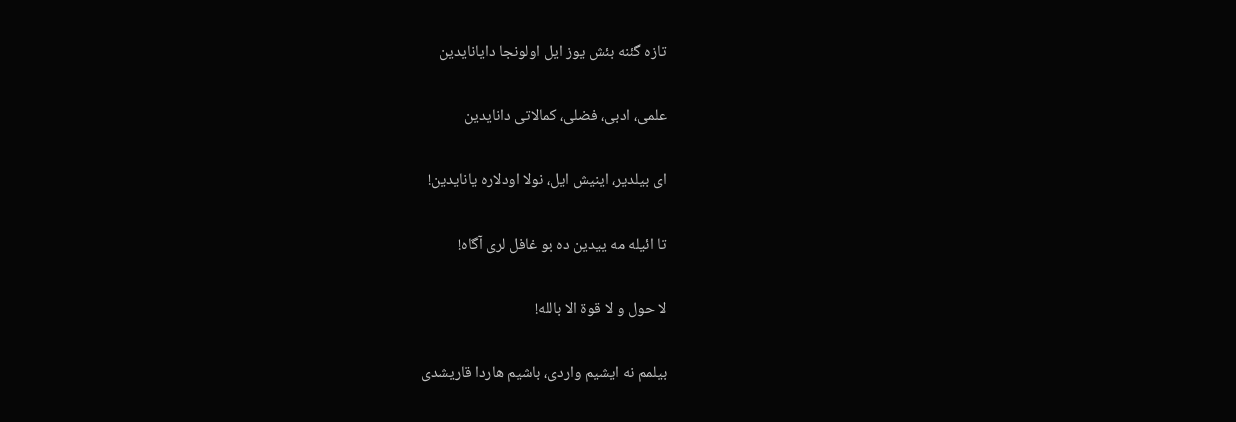تازه گئنه بئش یوز ایل اولونجا دایانایدین

علمی، ادبی، فضلی، کمالاتی دانایدین

ای بیلدیر، اینیش ایل، نولا اودلاره یانایدین!

تا ائیله مه ییدین ده بو غافل لری آگاه!

لا حول و لا قوة الا بالله!

بیلمم نه ایشیم واردی، باشیم هاردا قاریشدی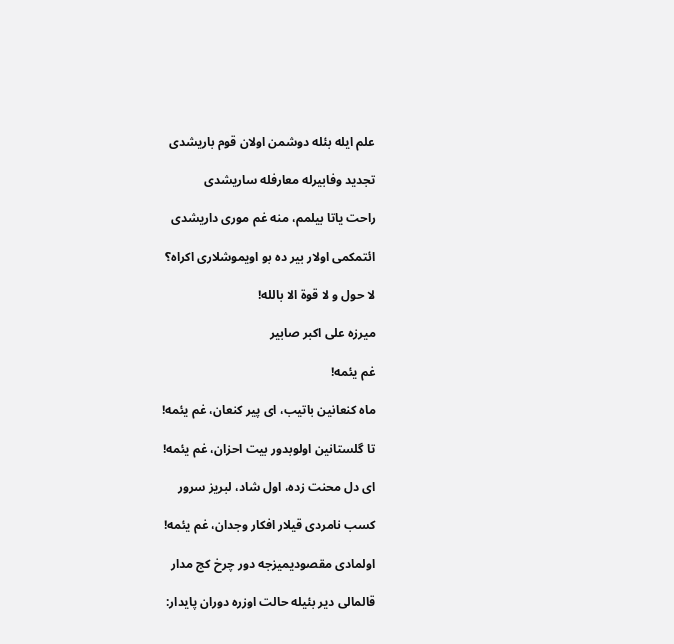علم ایله بئله دوشمن اولان قوم باریشدی

تجدید وفابیرله معارفله ساریشدی

راحت یاتا بیلمم، منه غم موری داریشدی

ائتمکمی اولار بیر ده بو اویموشلاری اکراه؟

لا حول و لا قوة الا بالله!

میرزه علی اکبر صابیر

غم یئمه!

ماه کنعانین باتیب، ای پیر کنعان، غم یئمه!

تا گلستانین اولوبدور بیت احزان، غم یئمه!

ای دل محنت زده، اول شاد، لبریز سرور

کسب نامردی قیلار افکار وجدان، غم یئمه!

اولمادی مقصودیمیزجه دور چرخ کج مدار

قالمالی دیر بئیله حالت اوزره دوران پایدار: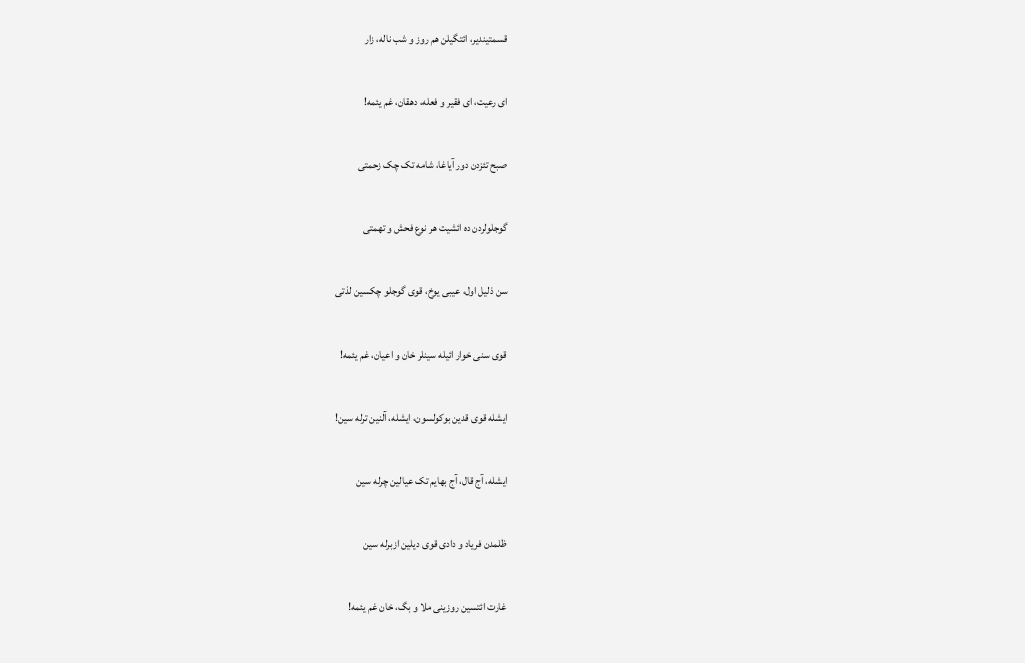قسمتیندیر، ائتگیلن هم روز و شب ناله، زار

ای رعیت، ای فقیر و فعله، دهقان، غم یئمه!

صبح تئزدن دور آیاغا، شامه تک چک زحمتی

گوجلولردن ده ائشیت هر نوع فحش و تهمتی

سن ذلیل اول، عیبی یوخ، قوی گوجلو چکسین لذتی

قوی سنی خوار ائیله سینلر خان و اعیان، غم یئمه!

ایشله قوی قدین بوکولسون، ایشله، آلنین ترله سین!

ایشله، آج قال، آج بهایم تک عیالین چرله سین

ظلمدن فریاد و دادی قوی دیلین ازبرله سین

غارت ائتسین روزینی ملا و بگ، خان غم یئمه!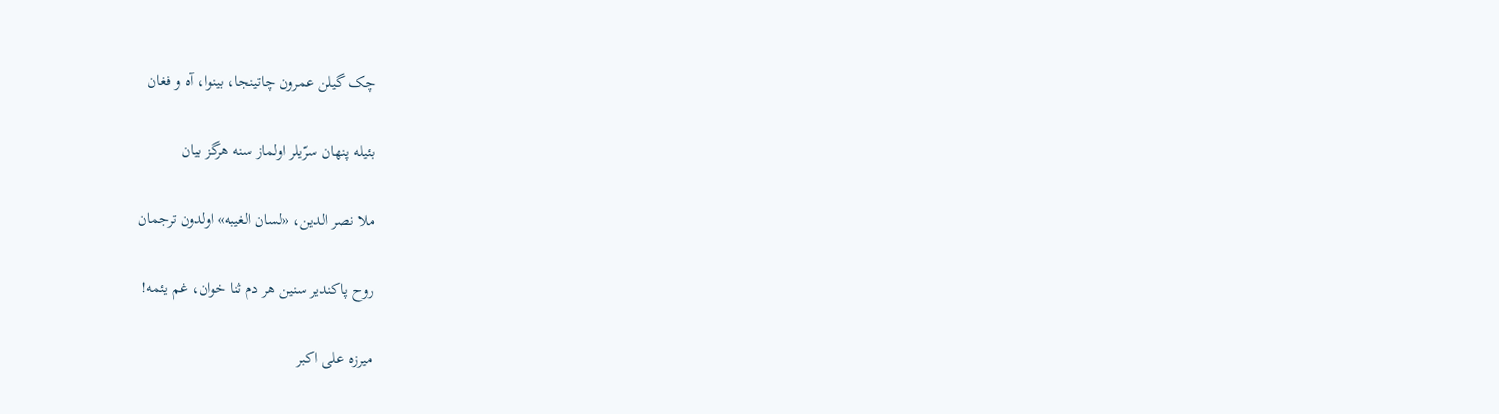چک گیلن عمرون چاتینجا، بینوا، آه و فغان

بئیله پنهان سرّیلر اولماز سنه هرگز بیان

ملا نصر الدین، «لسان الغیبه» اولدون ترجمان

روح پاکندیر سنین هر دم ثنا خوان، غم یئمه!

میرزه علی اکبر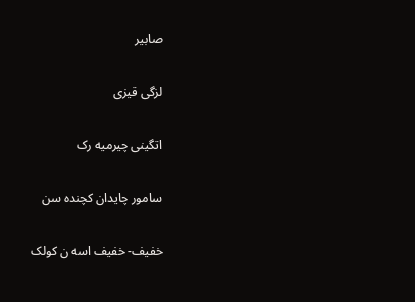صابیر

لزگی قیزی

اتگینی چیرمیه رک

سامور چایدان کچنده سن

خفیف- خفیف اسه ن کولک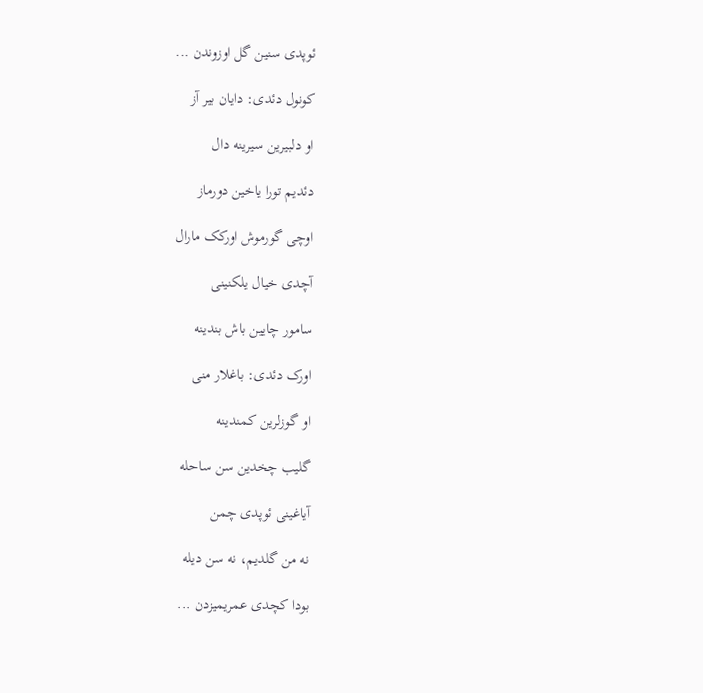ئوپدی سنین گل اوزوندن ...

کونول دئدی: دایان بیر آز

او دلبیرین سیرینه دال

دئدیم تورا یاخین دورماز

اوچی گورموش اورکک مارال

آچدی خیال یلکنینی

سامور چایین باش بندینه

اورک دئدی: باغلار منی

او گوزلرین کمندینه

گلیب چخدین سن ساحله

آیاغینی ئوپدی چمن

نه من گلدیم، نه سن دیله

بودا کچدی عمریمیزدن ...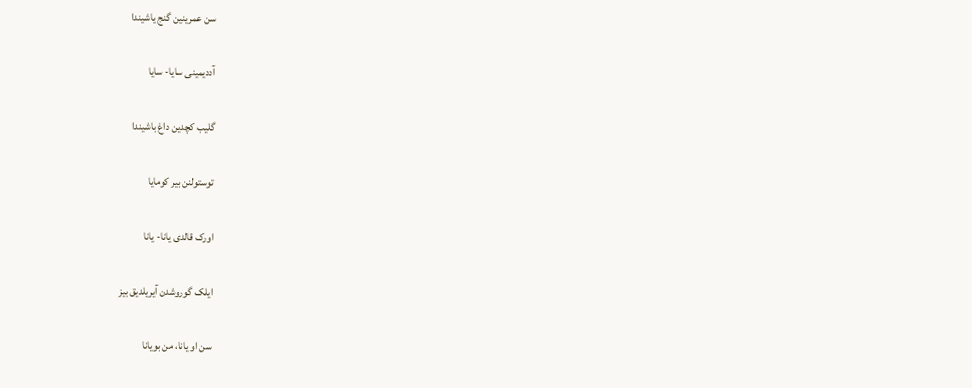سن عمرینین گنج یاشیندا

آددیمینی سایا- سایا

گلیب کچدین داغ باشیندا

توستولنن بیر کومایا

اورک قالدی یانا- یانا

ایلک گوروشدن آیریلدیق بیز

سن او یانا، من بویانا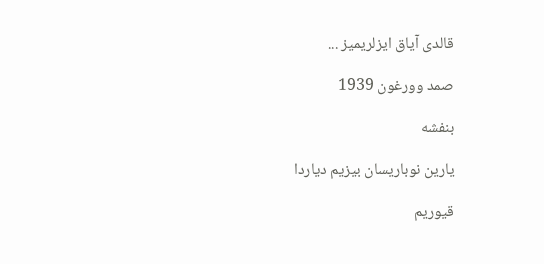قالدی آیاق ایزلریمیز ...

صمد وورغون 1939

بنفشه

یارین نوباریسان بیزیم دیاردا

قیوریم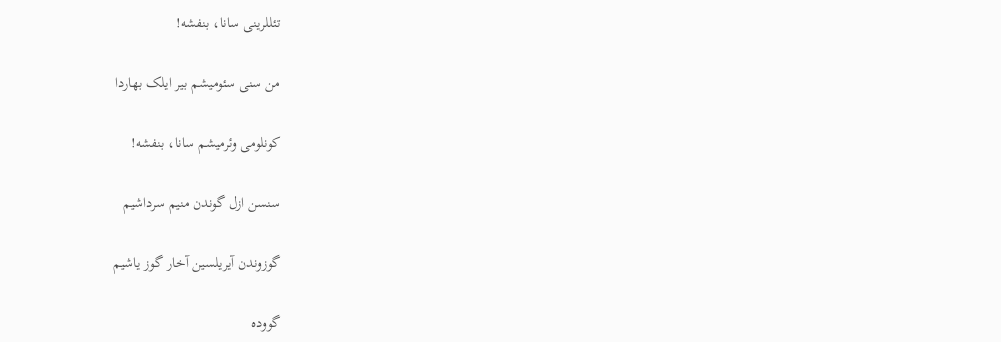تئللرینی سانا، بنفشه!

من سنی سئومیشم بیر ایلک بهاردا

کونلومی وئرمیشم سانا، بنفشه!

سنسن ازل گوندن منیم سرداشیم

گوزوندن آیریلسین آخار گوز یاشیم

گووده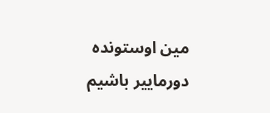مین اوستونده دورماییر باشیم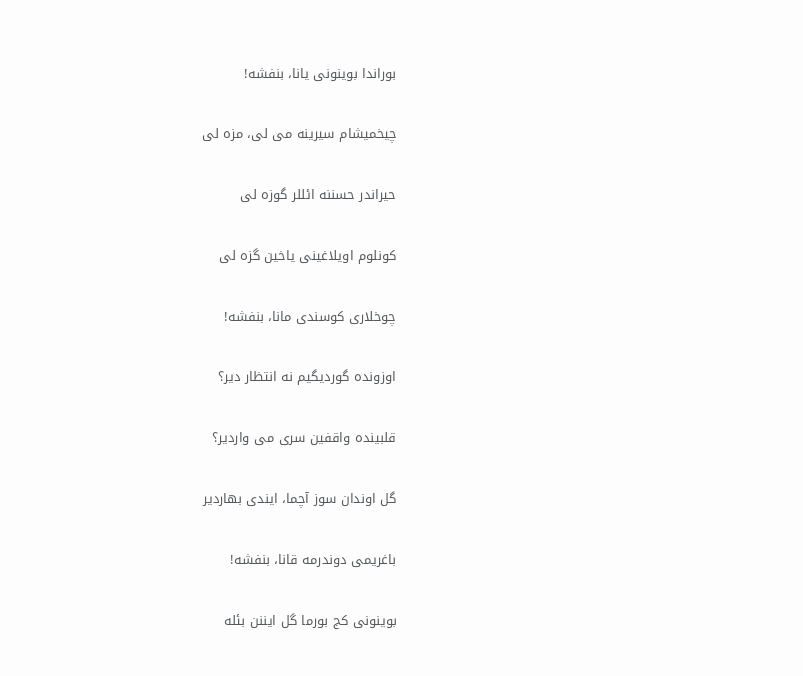بوراندا بوینونی یانا، بنفشه!

چیخمیشام سیرینه می لی، مزه لی

حیراندر حسننه ائللر گوزه لی

کونلوم اویلاغینی یاخین گزه لی

چوخلاری کوسندی مانا، بنفشه!

اوزونده گوردیگیم نه انتظار دیر؟

قلبینده واقفین سری می واردیر؟

گل اوندان سوز آچما، ایندی بهاردیر

باغریمی دوندرمه قانا، بنفشه!

بوینونی کج بورما گل ایننن بئله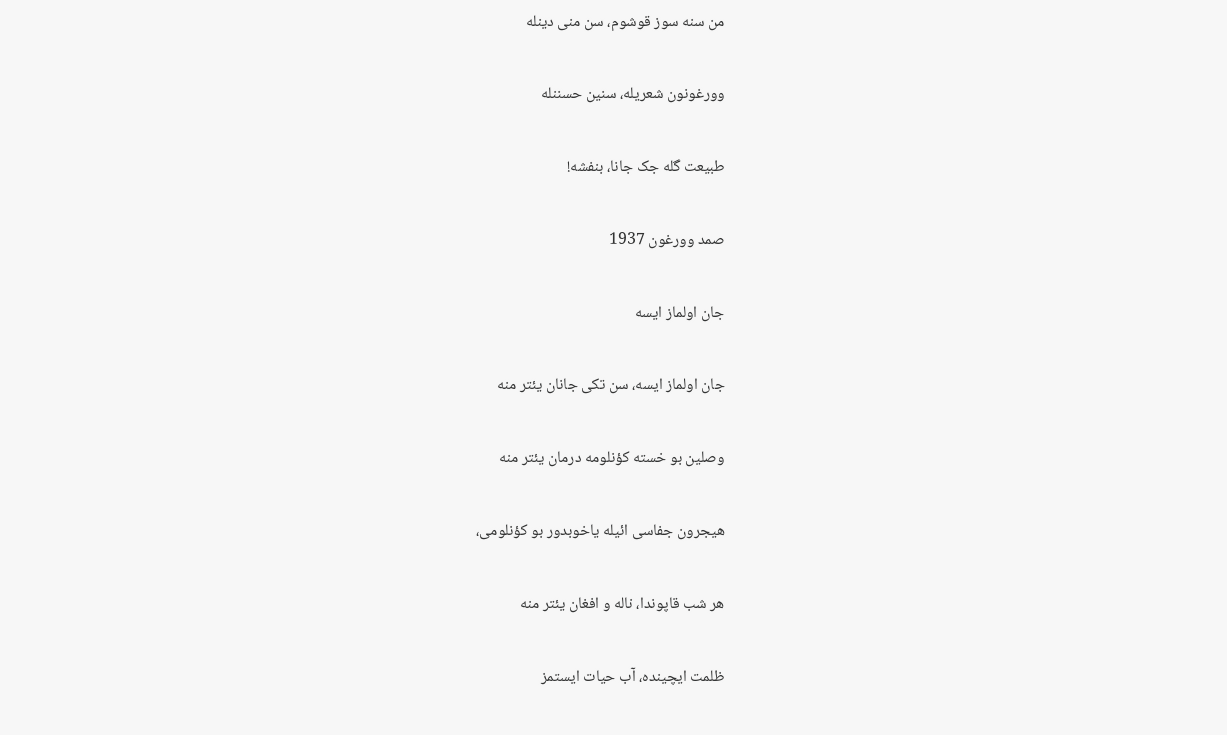من سنه سوز قوشوم، سن منی دینله

وورغونون شعریله، سنین حسننله

طبیعت گله جک جانا، بنفشه!

صمد وورغون 1937

جان اولماز ایسه

جان اولماز ایسه، سن تکی جانان یئتر منه

وصلین بو خسته کؤنلومه درمان یئتر منه

هیجرون جفاسی ائیله یاخوبدور بو کؤنلومی،

هر شب قاپوندا، ناله و افغان یئتر منه

ظلمت ایچینده، آب حیات ایستمز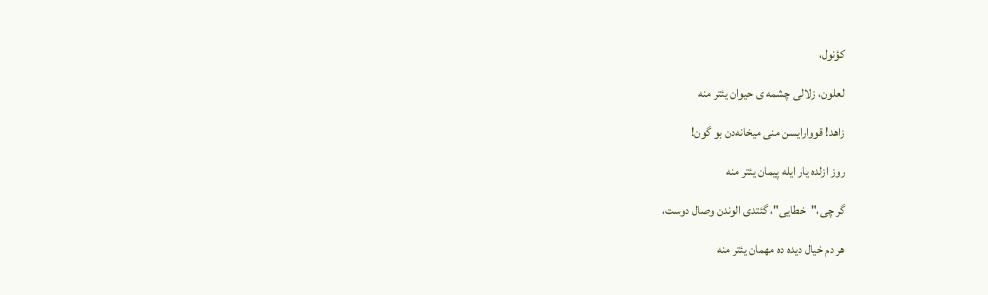کؤنول،

لعلون، زلا‌لی چشمه ی حیوان یئتر منه

زاهد! قووارایسن منی میخانه‌دن بو گون!

روز ازلده یار ایله پیمان یئتر منه

گر چی،"خطایی"، گئتدی الوندن وصا‌ل دوست،

هر دم خیا‌ل دیده ده مهمان یئتر منه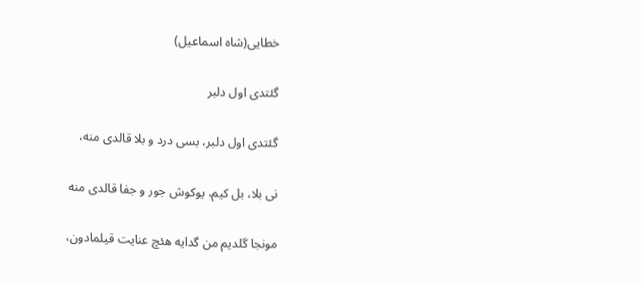خطایی(شاه اسماعیل)

گئتدی اول دلبر

گئتدی اول دلبر، بسی درد و بلا قالدی منه،

نی بلا، بل کیم، یوکوش جور و جفا قالدی منه

مونجا گلدیم من گدایه هئچ عنایت قیلمادون،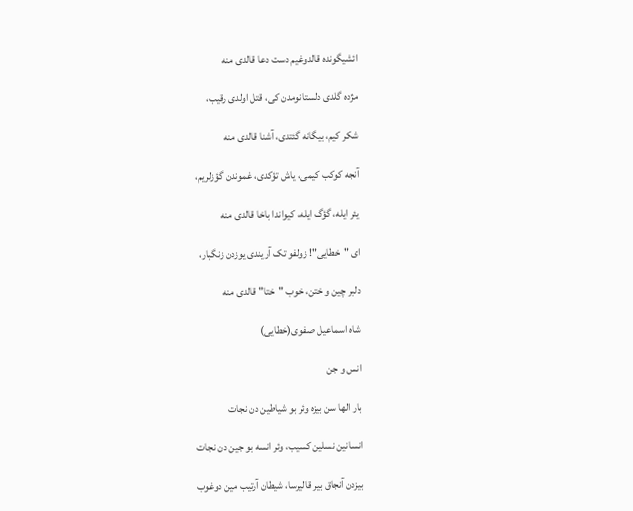ائشیگونده قالدوغیم دست دعا قالدی منه

مژده گلدی دلستانومدن کی، قتل اولدی رقیب،

شکر کیم، بیگانه گئتدی، آشنا قالدی منه

آنجه کوکب کیمی، یاش تؤکدی، غموندن گؤز‌لریم،

یئر ایله، گؤگ ایله، کیواندا باخا قالدی منه

ای "خطایی"! زولفو تک آریندی یوز‌دن زنگبار،

دلبر چین و ختن، خوب "ختا" قالدی منه

شاه اسماعیل صفوی(خطایی)

انس و جن

بار الها سن بیزه وئر بو شیاطین دن نجات

انسانین نسلین کسیب، وئر انسه بو جین دن نجات

بیزدن آنجاق بیر قالیرسا، شیطان آرتیب مین دوغوب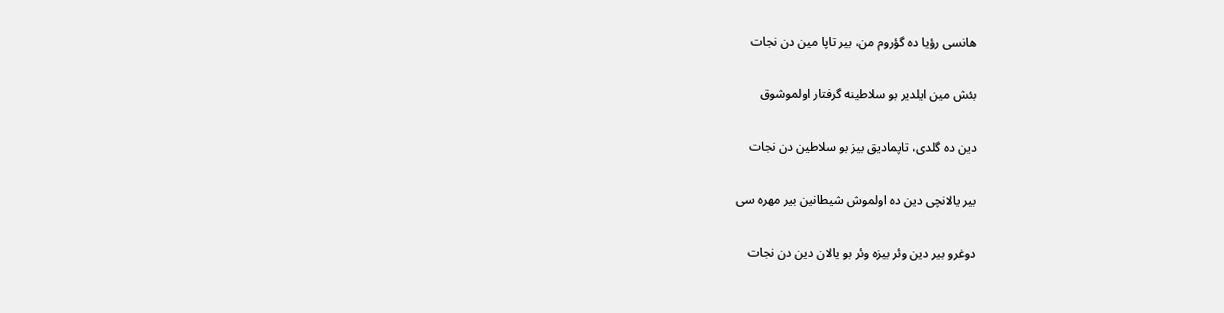هانسی رؤیا ده گؤروم من، بیر تاپا مین دن نجات

بئش مین ایلدیر بو سلاطینه گرفتار اولموشوق

دین ده گلدی، تاپمادیق بیز بو سلاطین دن نجات

بیر یالانچی دین ده اولموش شیطانین بیر مهره سی

دوغرو بیر دین وئر بیزه وئر بو یالان دین دن نجات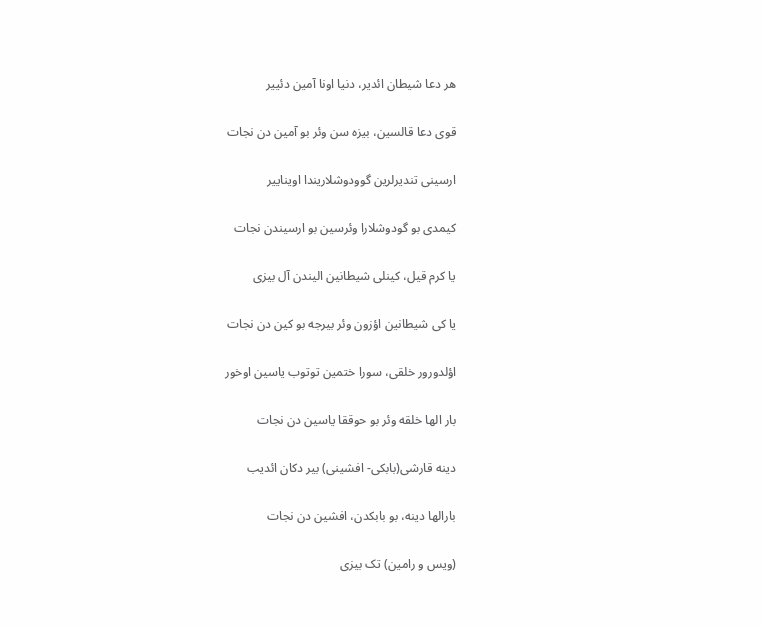هر دعا شیطان ائدیر، دنیا اونا آمین دئییر

قوی دعا قالسین، بیزه سن وئر بو آمین دن نجات

ارسینی تندیرلرین گوودوشلاریندا اویناییر

کیمدی بو گودوشلارا وئرسین بو ارسیندن نجات

یا کرم قیل، کینلی شیطانین الیندن آل بیزی

یا کی شیطانین اؤزون وئر بیرجه بو کین دن نجات

اؤلدورور خلقی، سورا ختمین توتوب یاسین اوخور

بار الها خلقه وئر بو حوققا یاسین دن نجات

دینه قارشی(بابکی- افشینی) بیر دکان ائدیب

بارالها دینه، بو بابکدن، افشین دن نجات

(ویس و رامین) تک بیزی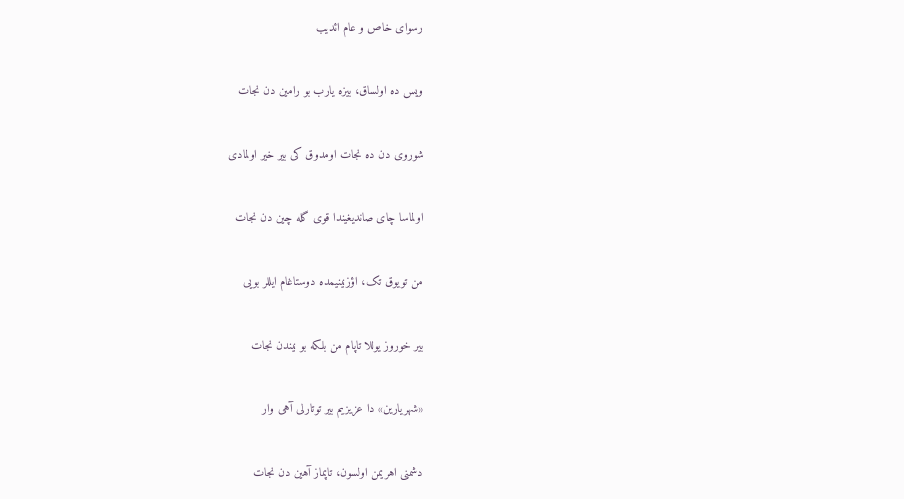رسوای خاص و عام ائدیب

ویس ده اولساق، بیزه یارب بو رامین دن نجات

شوروی دن ده نجات اومدوق کی بیر خیر اولمادی

اولماسا چای صاندیغیندا قوی گله چین دن نجات

من تویوق تک، اؤزنینیمده دوستاغام ایللر بویی

بیر خوروز یوللا تاپام من بلکه بو نیندن نجات

«شهریارین» دا عزیزیم بیر توتارلی آهی وار

دشمنی اهریمن اولسون، تاپماز آهین دن نجات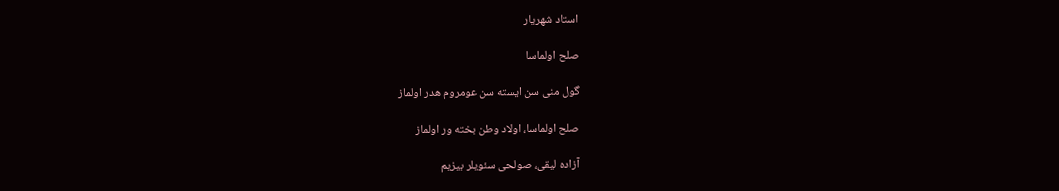استاد شهریار

صلح اولماسا

گول منی سن ایسته سن عومروم هدر اولماز

صلح اولماسا، اولاد وطن بخته ور اولماز

آزاده لیقی، صولحی سئویلر بیزیم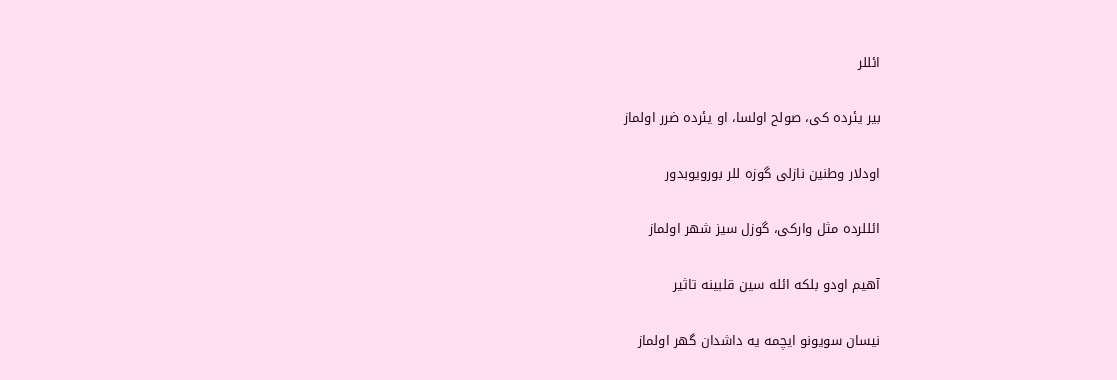ائللر

بیر یئرده کی، صولح اولسا، او یئرده ضرر اولماز

اودلار وطنین نازلی گوزه للر بورویوبدور

ائللرده مثل وارکی، گوزل سیز شهر اولماز

آهیم اودو بلکه ائله سین قلبینه تاثیر

نیسان سویونو ایچمه یه داشدان گهر اولماز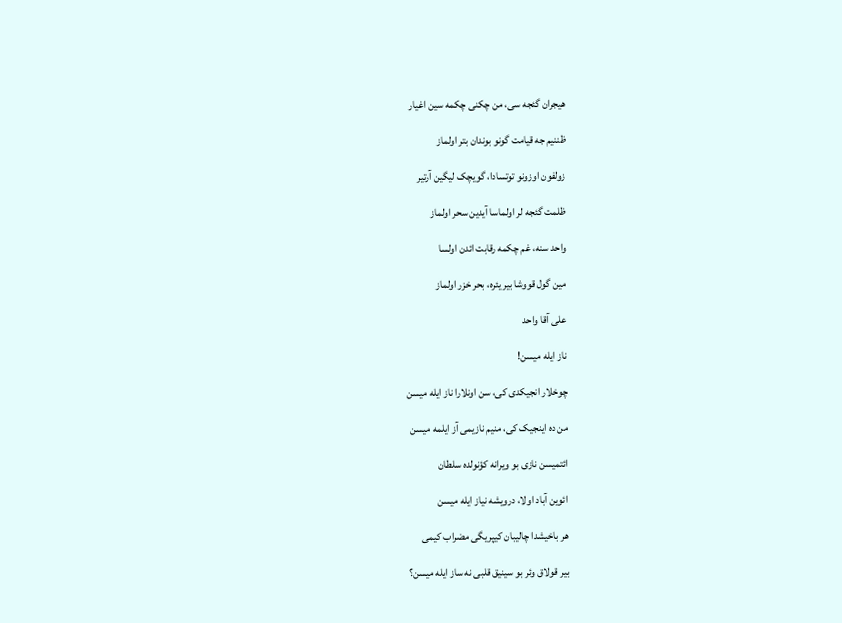هیجران گئجه سی، من چکنی چکمه سین اغیار

ظننیم جه قیامت گونو بوندان بتر اولماز

زولفون اوزونو توتسادا، گویچک لیگین آرتیر

ظلمت گئجه لر اولماسا آیدین سحر اولماز

واحد سنه، غم چکمه رقابت ائدن اولسا

مین گول قووشا بیر یئره، بحر خزر اولماز

علی آقا واحد

ناز ایله میسن!

چوخلار انجیکدی کی، سن اونلارا ناز ایله میسن

من ده اینجیک کی، منیم نازیمی آز ایلمه میسن

ائتمیسن نازی بو ویرانه کؤنولده سلطان

ائوین آباد اولا، درویشه نیاز ایله میسن

هر باخیشدا چالیبان کیپریگی مضراب کیمی

بیر قولاق وئر بو سینیق قلبی نه ساز ایله میسن؟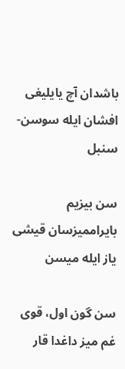باشدان آچ یایلیغی افشان ایله سوسن- سنبل

سن بیزیم بایراممیزسان قیشی یاز ایله میسن

سن گون اول، قوی غم میز داغدا قار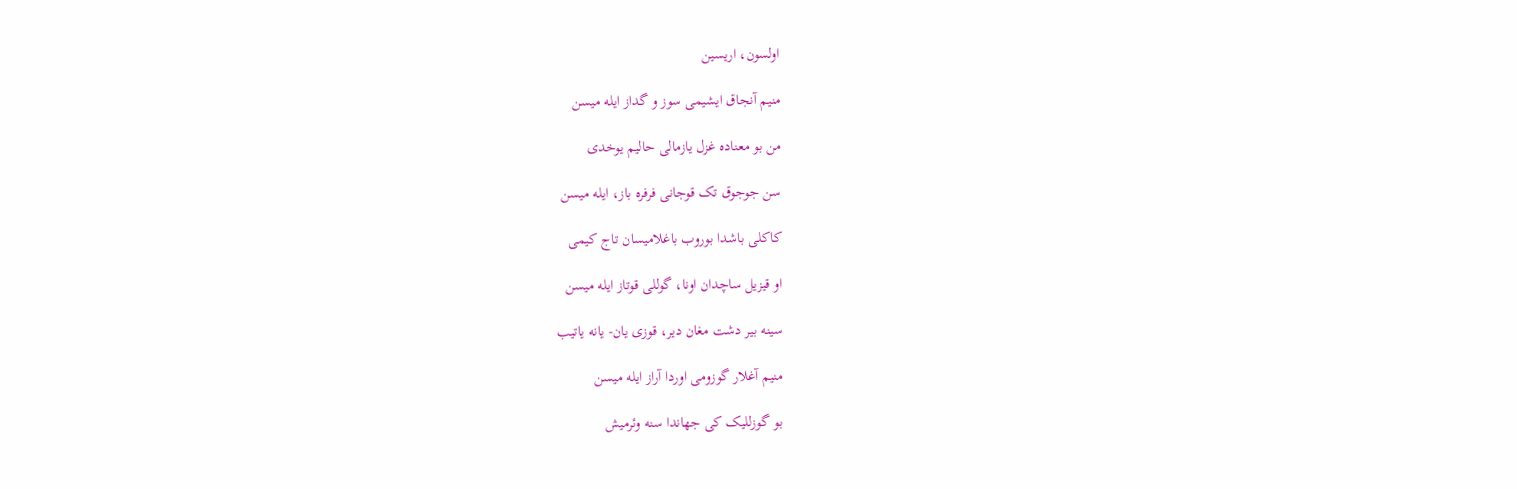اولسون، اریسین

منیم آنجاق ایشیمی سوز و گداز ایله میسن

من بو معناده غزل یازمالی حالیم یوخدی

سن جوجوق تک قوجانی فرفره باز، ایله میسن

کاکلی باشدا بوروب باغلامیسان تاج کیمی

او قیزیل ساچدان اونا، گوللی قوتاز ایله میسن

سینه بیر دشت مغان دیر، قوزی یان- یانه یاتیب

منیم آغلار گوزومی اوردا آراز ایله میسن

بو گوزللیک کی جهاندا سنه وئرمیش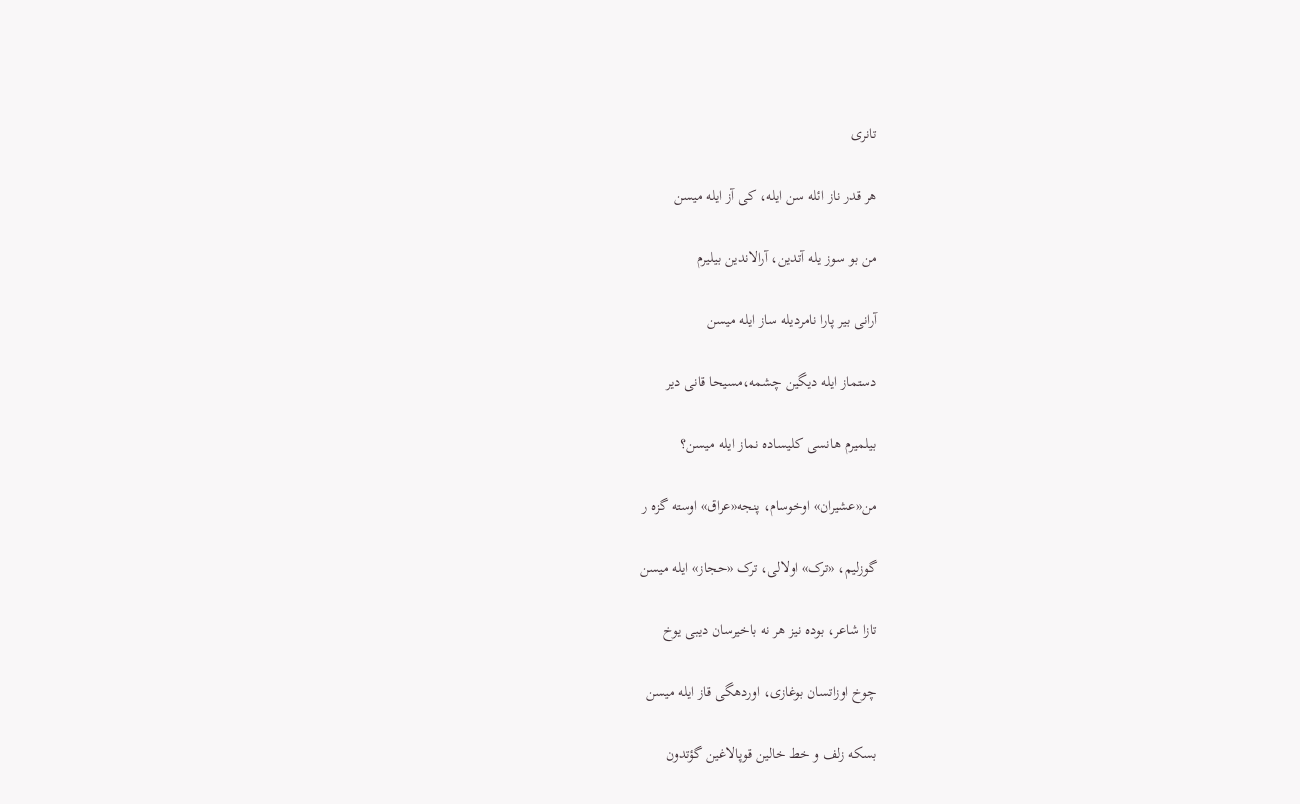تانری

هر قدر ناز ائله سن ایله، کی آز ایله میسن

من بو سوز یله آتدین، آرالاندین بیلیرم

آرانی بیر پارا نامردیله ساز ایله میسن

دستماز ایله دیگین چشمه،مسیحا قانی دیر

بیلمیرم هانسی کلیساده نماز ایله میسن؟

من«عشیران» اوخوسام، پنجه«عراق» اوسته گزه ر

گوزلیم، «ترک» اولالی، ترک «حجاز» ایله میسن

تازا شاعر، بوده نیز هر نه باخیرسان دیبی یوخ

چوخ اوزاتسان بوغازی، اوردهگی قاز ایله میسن

بسکه زلف و خط خالین قوپالاغین گؤتدون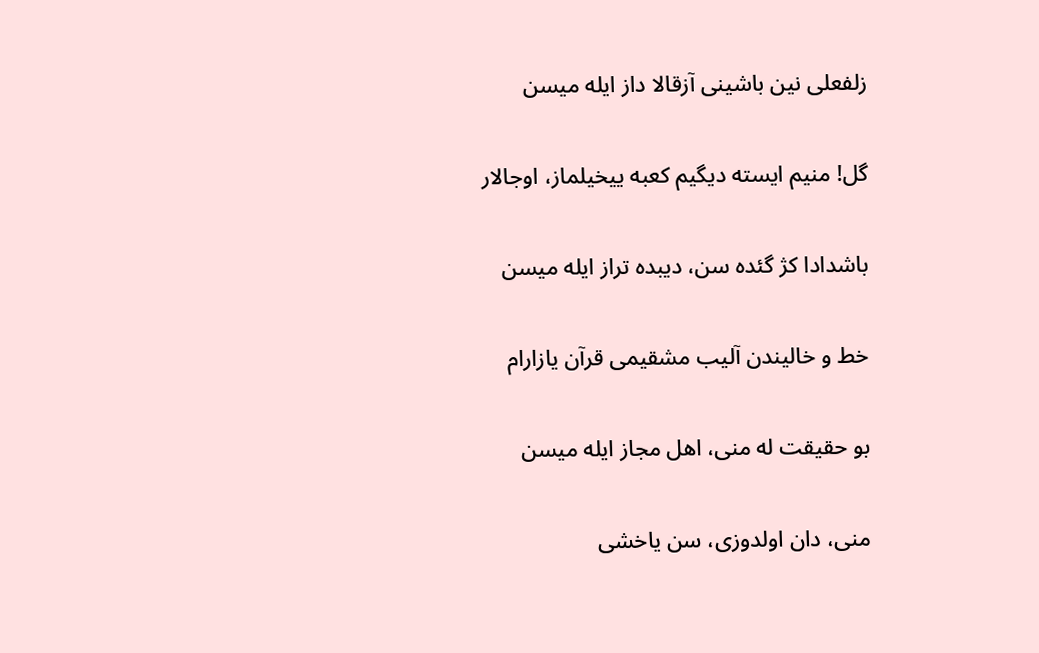زلفعلی نین باشینی آزقالا داز ایله میسن

گل! منیم ایسته دیگیم کعبه ییخیلماز، اوجالار

باشدادا کژ گئده سن، دیبده تراز ایله میسن

خط و خالیندن آلیب مشقیمی قرآن یازارام

بو حقیقت له منی، اهل مجاز ایله میسن

منی، دان اولدوزی، سن یاخشی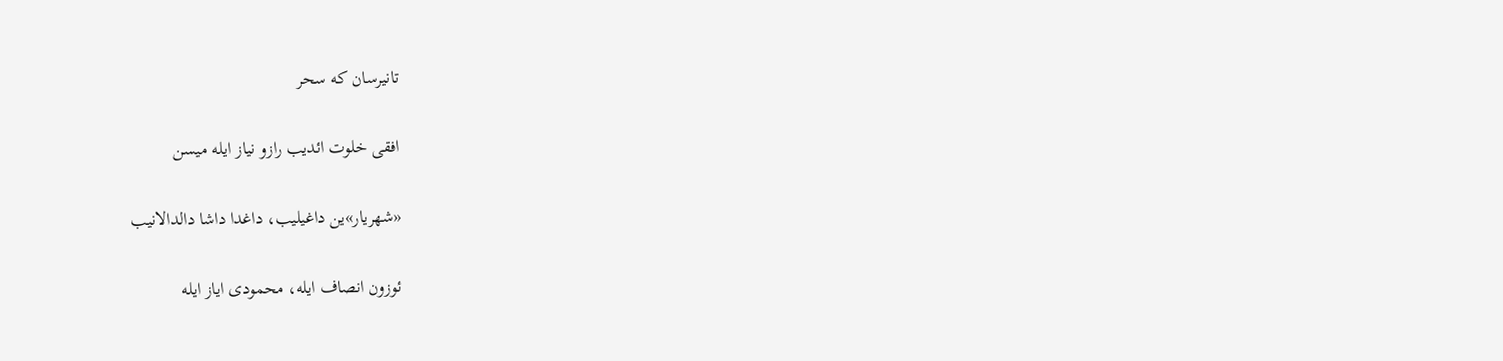تانیرسان که سحر

افقی خلوت ائدیب رازو نیاز ایله میسن

«شهریار»ین داغیلیب، داغدا داشا دالدالانیب

ئوزون انصاف ایله، محمودی ایاز ایله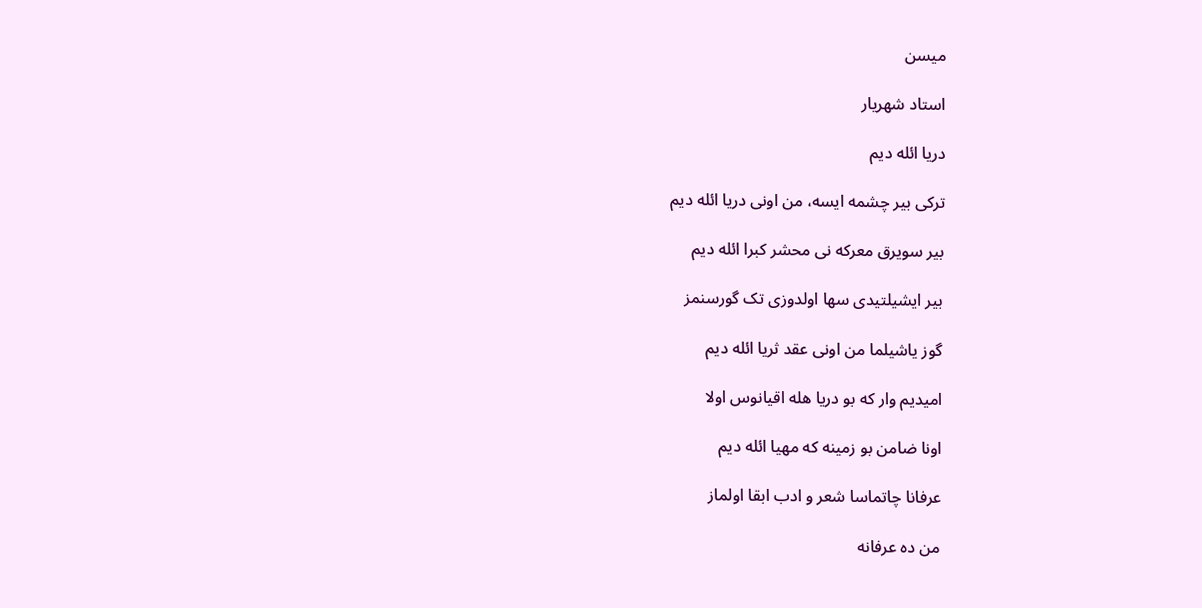میسن

استاد شهریار

دریا ائله دیم

ترکی بیر چشمه ایسه، من اونی دریا ائله دیم

بیر سویرق معرکه نی محشر کبرا ائله دیم

بیر ایشیلتیدی سها اولدوزی تک گورسنمز

گوز یاشیلما من اونی عقد ثریا ائله دیم

امیدیم وار که بو دریا هله اقیانوس اولا

اونا ضامن بو زمینه که مهیا ائله دیم

عرفانا چاتماسا شعر و ادب ابقا اولماز

من ده عرفانه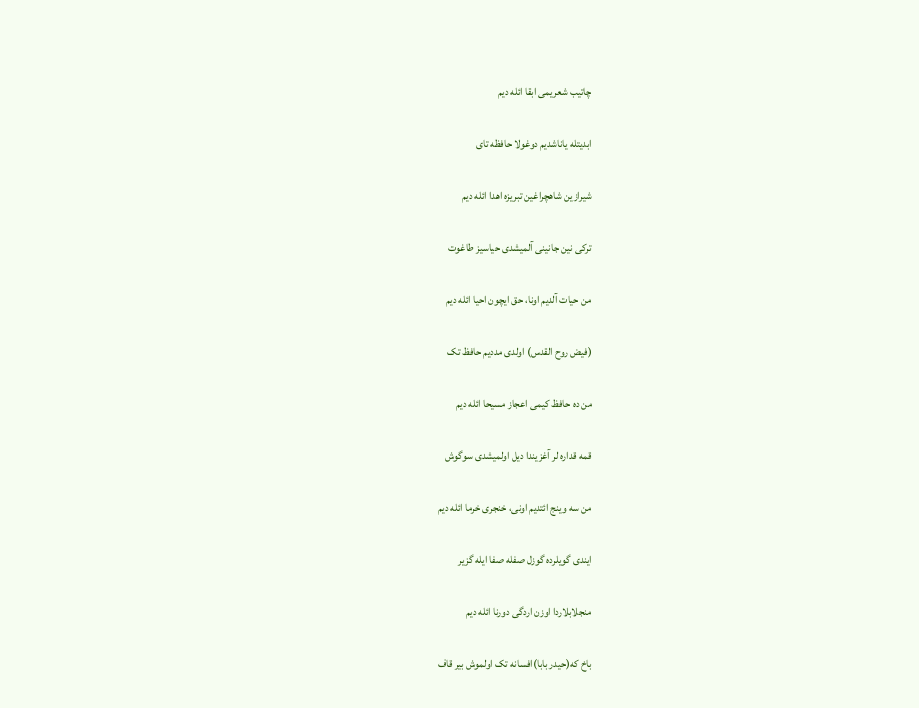چاتیب شعریمی ابقا ائله دیم

ابدیتله یاناشدیم دوغولا حافظه تای

شیرازین شاهچراغین تبریزه اهدا ائله دیم

ترکی نین جانینی آلمیشدی حیاسیز طاغوت

من حیات آلدیم اونا، حق ایچون احیا ائله دیم

(فیض روح القدس) اولدی مددیم حافظ تک

من ده حافظ کیمی اعجاز مسیحا ائله دیم

قمه قداره لر آغزیندا دیل اولمیشدی سوگوش

من سه وینج ائتدیم اونی، خنجری خرما ائله دیم

ایندی گویلرده گوزل صفله صفا ایله گزیر

منجلابلاردا اوزن اردگی دورنا ائله دیم

باخ که(حیدر بابا)افسانه تک اولموش بیر قاف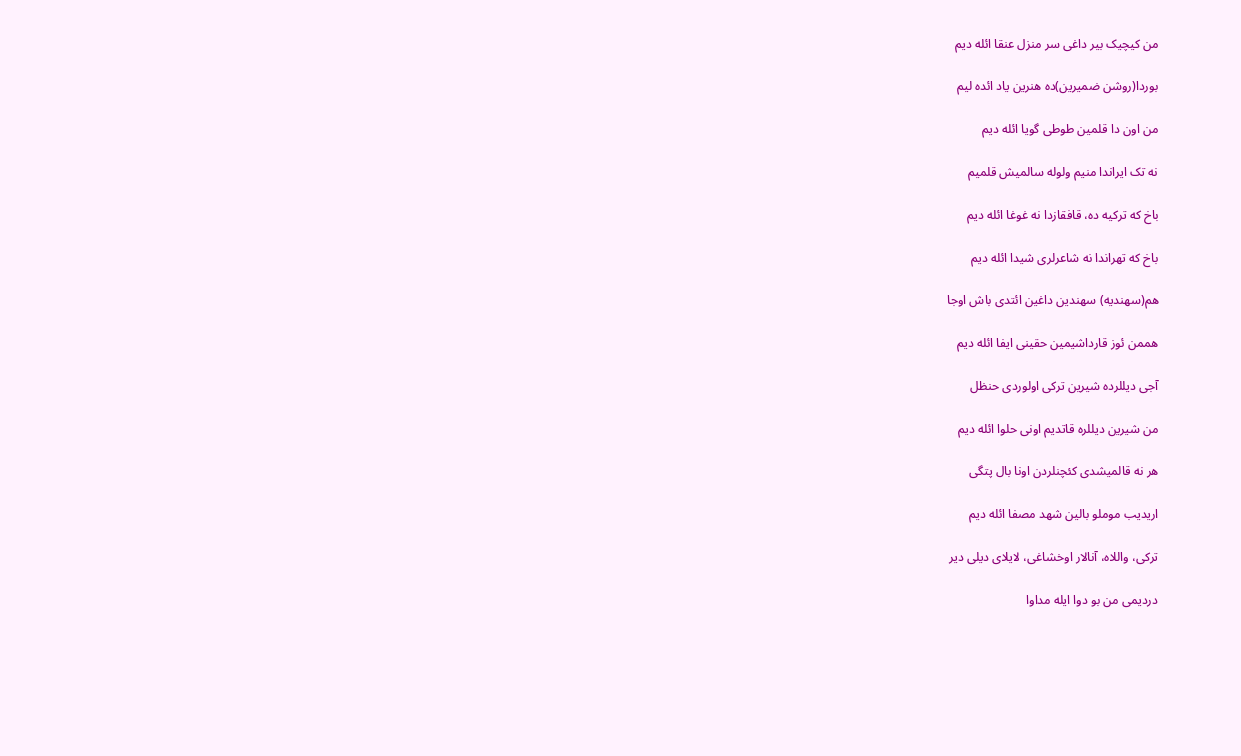من کیچیک بیر داغی سر منزل عنقا ائله دیم

بوردا(روشن ضمیرین)ده هنرین یاد ائده لیم

من اون دا قلمین طوطی گویا ائله دیم

نه تک ایراندا منیم ولوله سالمیش قلمیم

باخ که ترکیه ده، قافقازدا نه غوغا ائله دیم

باخ که تهراندا نه شاعرلری شیدا ائله دیم

هم(سهندیه) سهندین داغین ائتدی باش اوجا

هممن ئوز قارداشیمین حقینی ایفا ائله دیم

آجی دیللرده شیرین ترکی اولوردی حنظل

من شیرین دیللره قاتدیم اونی حلوا ائله دیم

هر نه قالمیشدی کئچنلردن اونا بال پتگی

اریدیب موملو بالین شهد مصفا ائله دیم

ترکی، واللاه، آنالار اوخشاغی، لایلای دیلی دیر

دردیمی من بو دوا ایله مداوا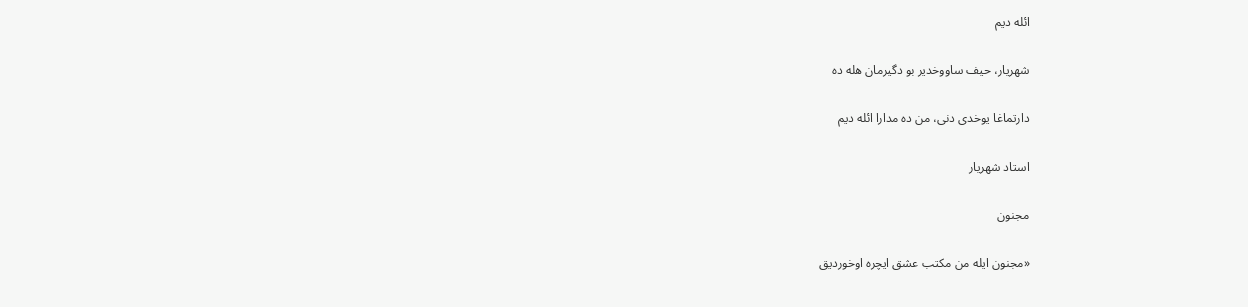ائله دیم

شهریار، حیف ساووخدیر بو دگیرمان هله ده

دارتماغا یوخدی دنی، من ده مدارا ائله دیم

استاد شهریار

مجنون

«مجنون ایله من مکتب عشق ایچره اوخوردیق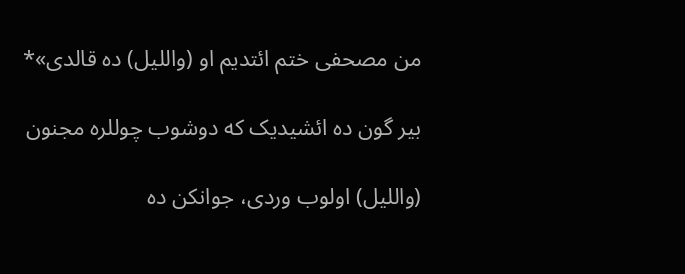من مصحفی ختم ائتدیم او (واللیل) ده قالدی»*

بیر گون ده ائشیدیک که دوشوب چوللره مجنون

(واللیل) اولوب وردی، جوانکن ده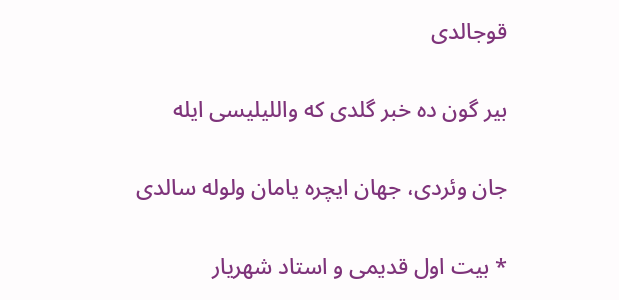قوجالدی

بیر گون ده خبر گلدی که واللیلیسی ایله

جان وئردی، جهان ایچره یامان ولوله سالدی

* بیت اول قدیمی و استاد شهریار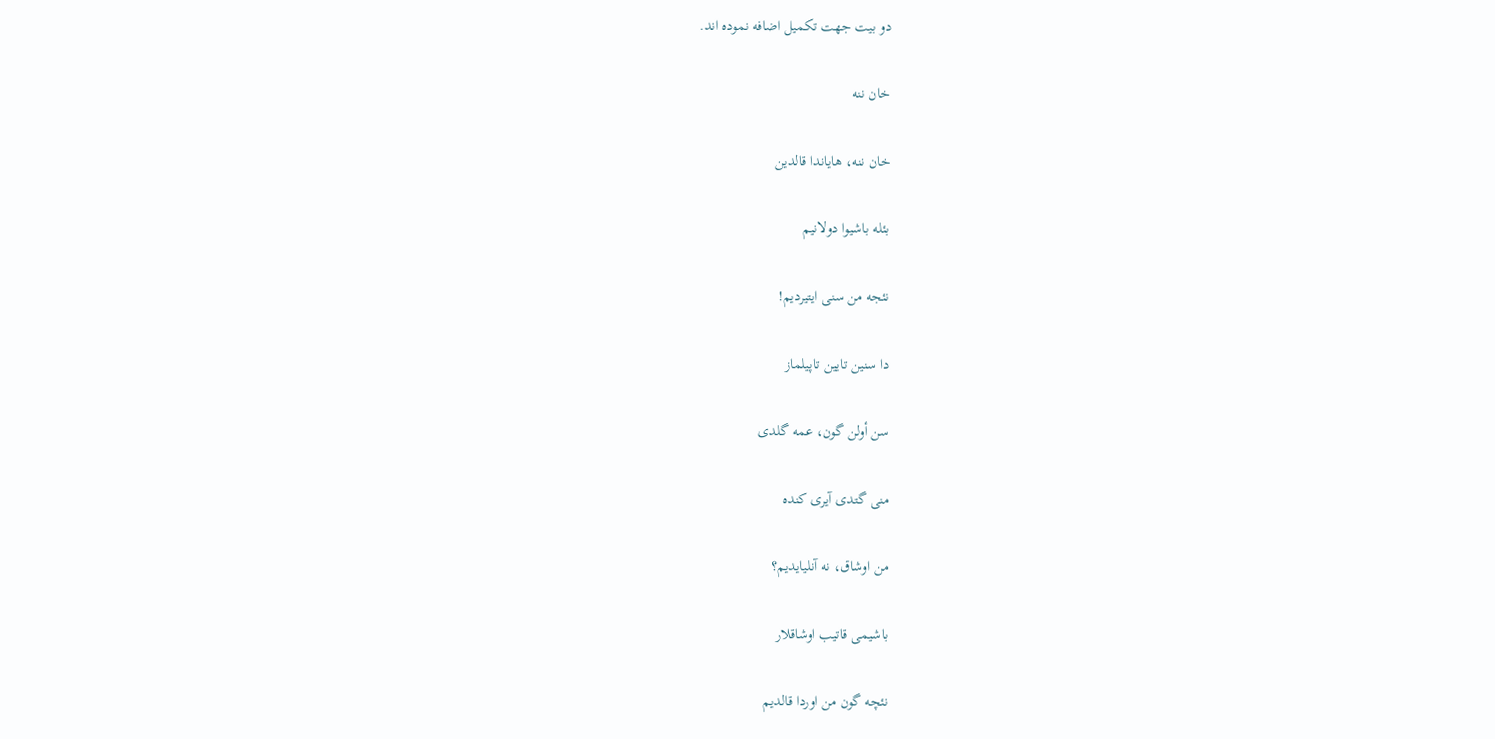دو بیت جهت تکمیل اضافه نموده اند.

خان ننه

خان ننه، هایاندا قالدین

بئله باشیوا دولانیم

نئجه من سنی ایتیردیم!

دا سنین تایین تاپیلماز

سن أولن گون، عمه گلدی

منی گتدی آیری کنده

من اوشاق، نه آنلیایدیم؟

باشیمی قاتیب اوشاقلار

نئچه گون من اوردا قالدیم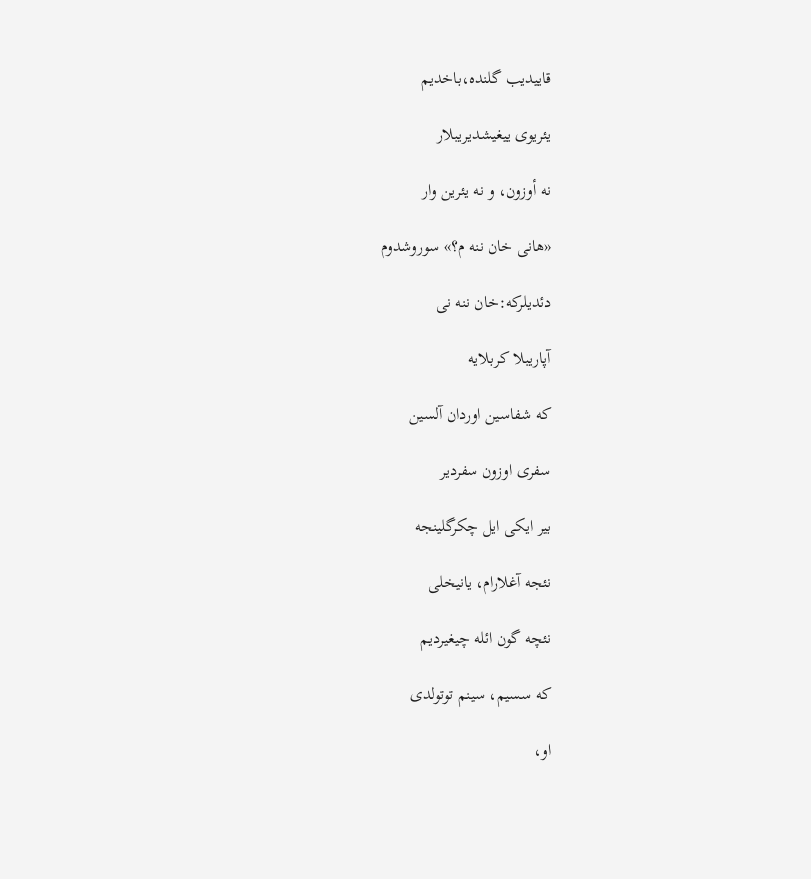قاییدیب گلنده،باخدیم

یئریوی ییغیشدیریبلار

نه أوزون، و نه یئرین وار

«هانی خان ننه م؟» سوروشدوم

دئدیلرکه:خان ننه نی

آپاریبلا کربلایه

که شفاسین اوردان آلسین

سفری اوزون سفردیر

بیر ایکی ایل چکرگلینجه

نئجه آغلارام، یانیخلی

نئچه گون ائله چیغیردیم

که سسیم، سینم توتولدی

او،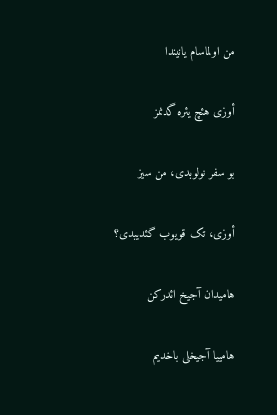من اولماسام یانیندا

أوزی هئچ یئره گدنمز

بو سفر نولوبدی، من سیز

أوزی، تک قویوب گئدیبدی؟

هامیدان آجیخ ائدرکن

هامییا آجیخلی باخدیم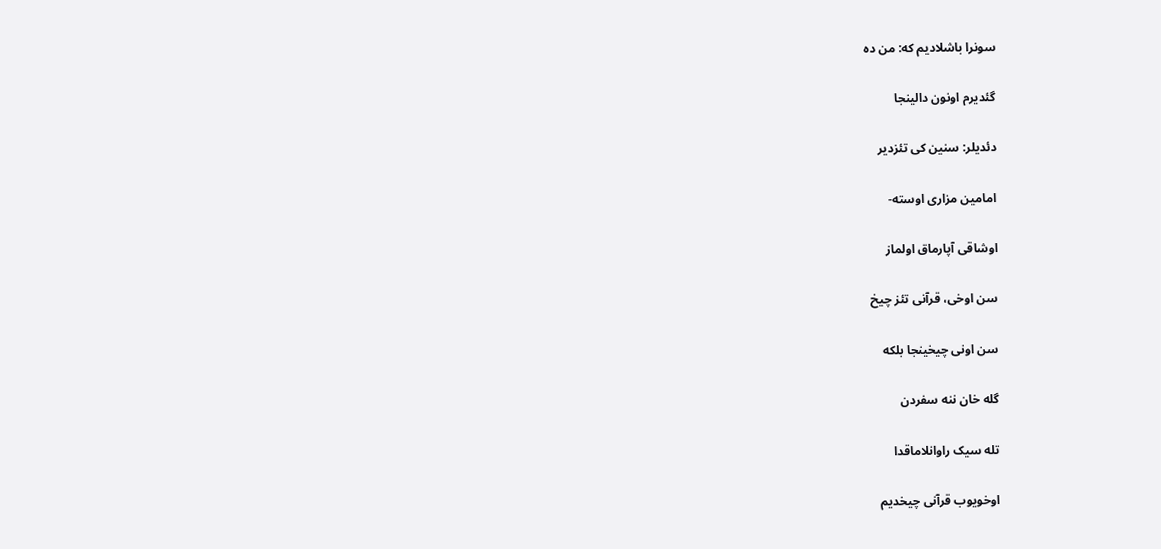سونرا باشلادیم که: من ده

گئدیرم اونون دالینجا

دئدیلر: سنین کی تئزدیر

امامین مزاری اوسته-

اوشاقی آپارماق اولماز

سن اوخی، قرآنی تئز چیخ

سن اونی چیخینجا بلکه

گله خان ننه سفردن

تله سیک راوانلاماقدا

اوخویوب قرآنی چیخدیم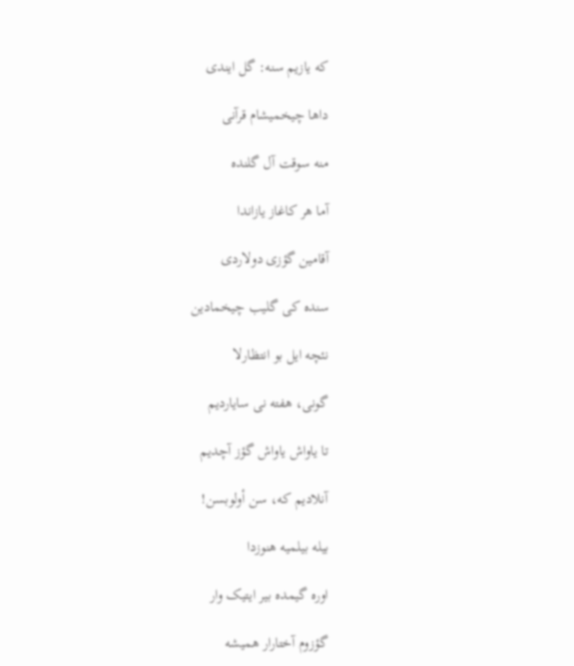که یازیم سنه: گل ایندی

داها چیخمیشام قرآنی

منه سوقت آل گلنده

آما هر کاغاز یازاندا

آقامین گؤزی دولاردی

سنده کی گلیب چیخمادین

نئچه ایل بو انتظارلا

گونی، هفته نی سایاردیم

تا یاواش یاواش گؤز آچدیم

آنلادیم که، سن أولوبسن!

بیله بیلمیه هنوزدا

اوره گیمده بیر ایتیک وار

گؤزوم آختارار همیشه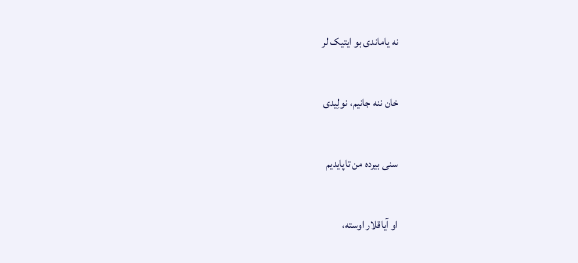نه یاماندی بو ایتیک لر

خان ننه جانیم، نولِیدی

سنی بیرده من تاپایدیم

او آیاقلار اوسته،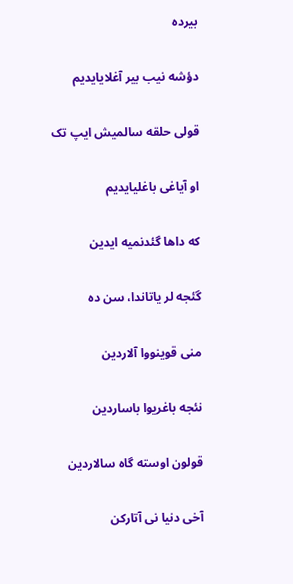بیرده

دؤشه نیب بیر آغلایایدیم

قولی حلقه سالمیش ایپ تک

او آیاغی باغلیایدیم

که داها گئدنمیه ایدین

گئجه لر یاتاندا، سن ده

منی قوینووا آلاردین

نئجه باغریوا باساردین

قولون اوسته گاه سالاردین

آخی دنیا نی آتارکن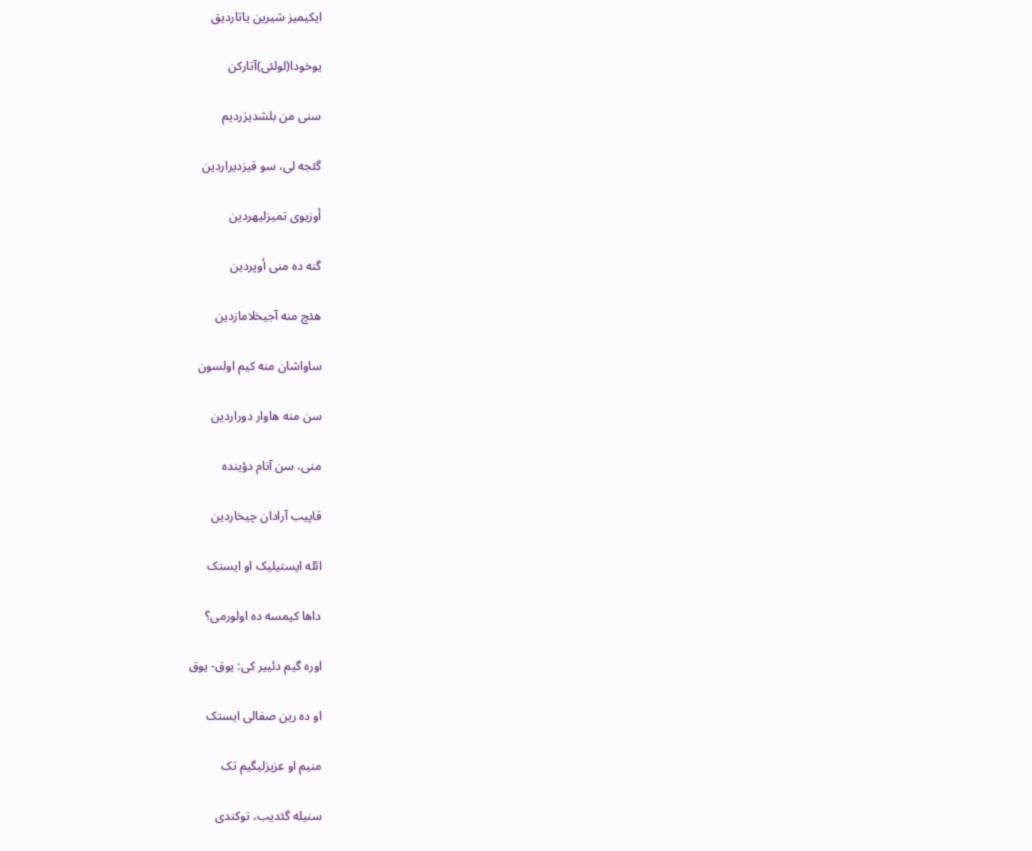ایکیمیز شیرین یاتاردیق

یوخودا(لولئی)آتارکن

سنی من بلشدیرَردیم

گئجه لی، سو قیزدیراردین

أوزیوی تمیزلیهردین

گنه ده منی أوپردین

هئچ منه آجیخلامازدین

ساواشان منه کیم اولسون

سن منه هاوار دوراردین

منی، سن آنام دؤینده

قاپیب آرادان چیخاردین

ائله ایستیلیک او ایستک

داها کیمسه ده اولورمی؟

اوره گیم دئییر کی: یوق- یوق

او ده رین صفالی ایستک

منیم او عزیزلیگیم تک

سنیله گئدیب، توکندی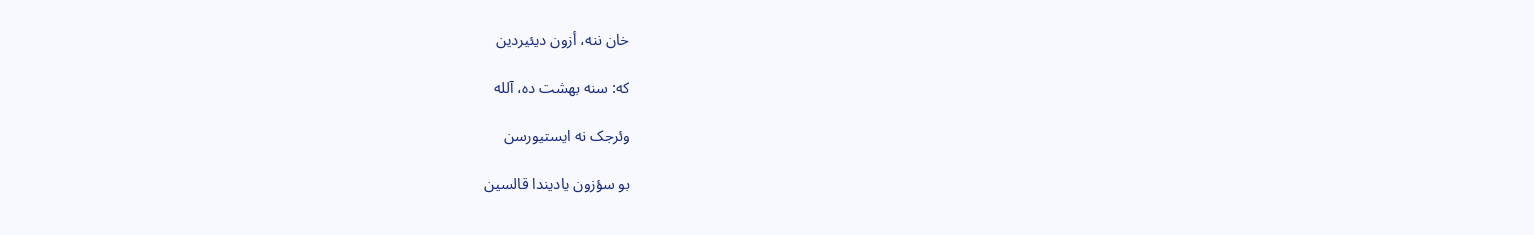خان ننه، أزون دیئیردین

که: سنه بهشت ده، آلله

وئرجک نه ایستیورسن

بو سؤزون یادیندا قالسین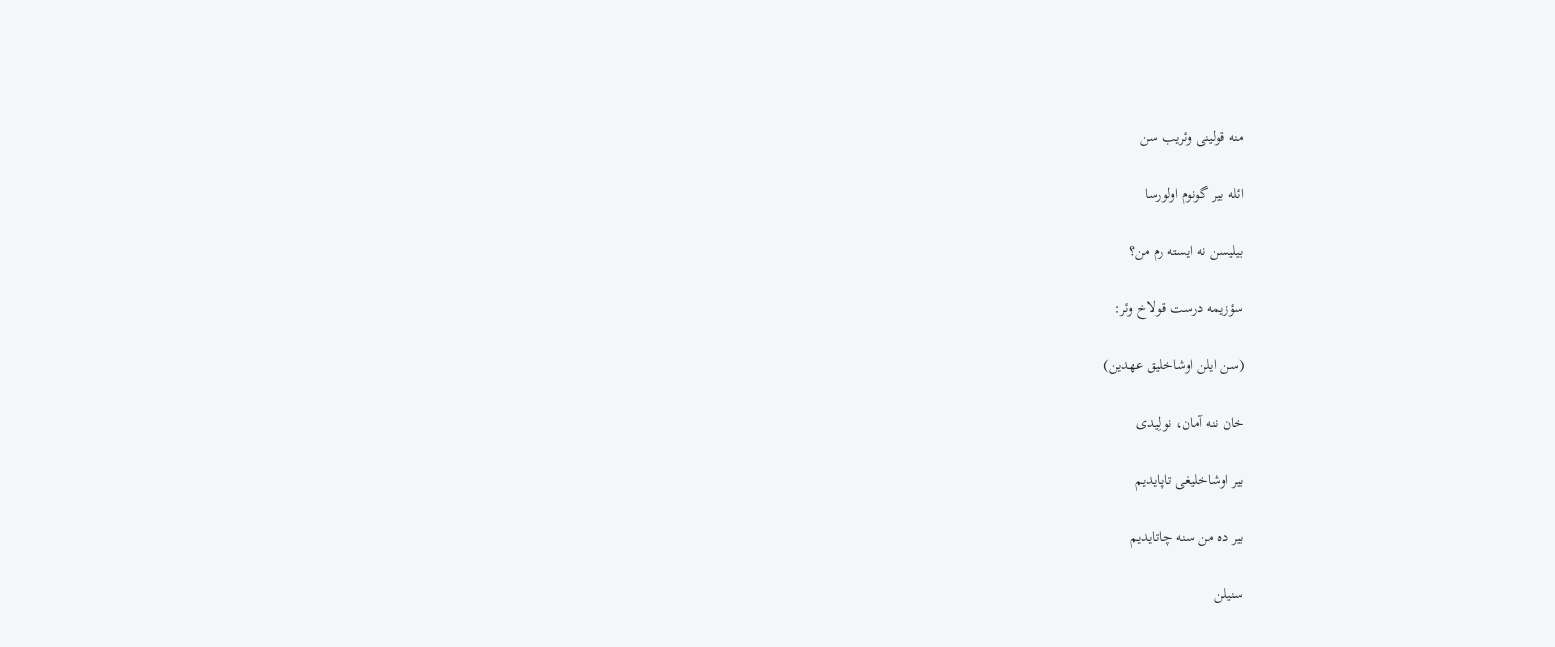منه قولینی وئریب سن

ائله بیر گونوم اولورسا

بیلیسن نه ایسته رم من؟

سؤزیمه درست قولاخ وئر:

(سن ایلن اوشاخلیق عهدین)

خان ننه آمان، نولِیدی

بیر اوشاخلیغی تاپایدیم

بیر ده من سنه چاتایدیم

سنیلن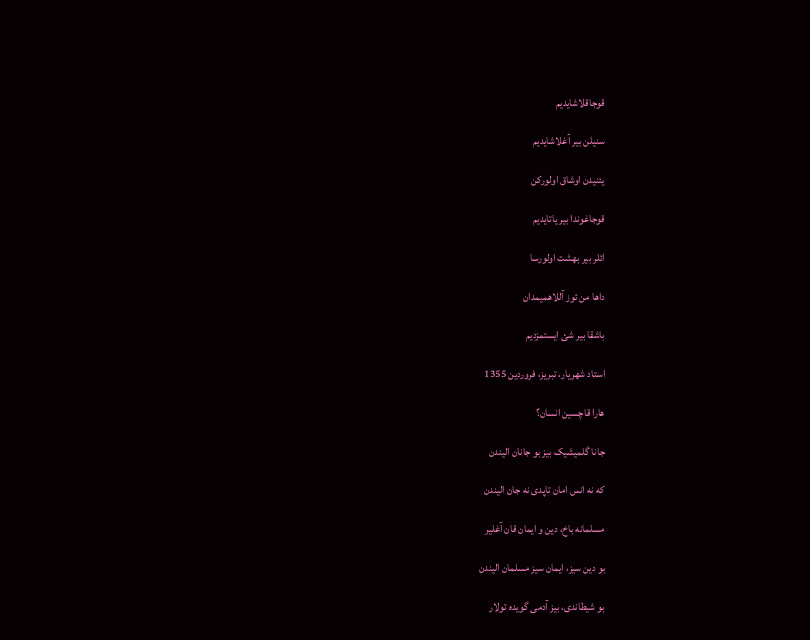قوجاقلاشایدیم

سنیلن بیر آغلاشایدیم

یئنیدن اوشاق اولورکن

قوجاغوندا بیر یاتایدیم

ائلر بیر بهشت اولورسا

داها من ئوز آللاهمیمدان

باشقا بیر شئ ایستمزدیم

استاد شهریار، تبریز، فروردین 1355

هارا قاچسین انسان؟

جانا گلمیشیک بیز بو جانان الیندن

که نه انس امان تاپدی نه جان الیندن

مسلمانه باخ، دین و ایمان قان آغلیر

بو دین سیز، ایمان سیز مسلمان الیندن

بو شیطاندی، بیز آدمی گویده تولار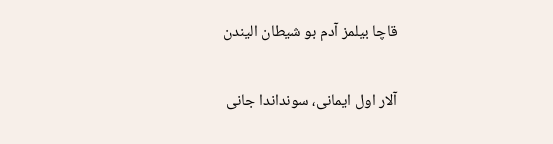قاچا بیلمز آدم بو شیطان الیندن

آلار اول ایمانی، سونداندا جانی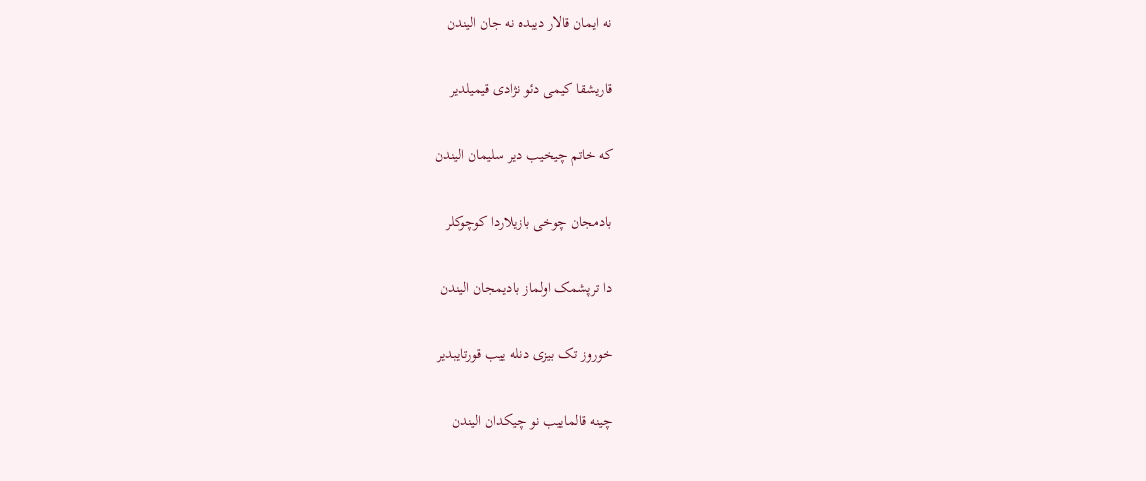نه ایمان قالار دیبده نه جان الیندن

قاریشقا کیمی دئو نژادی قیمیلدیر

که خاتم چیخیب دیر سلیمان الیندن

بادمجان چوخی بازیلاردا کوچوکلر

دا ترپشمک اولماز بادیمجان الیندن

خوروز تک بیزی دنله ییب قورتایبدیر

چینه قالماییب نو چیکدان الیندن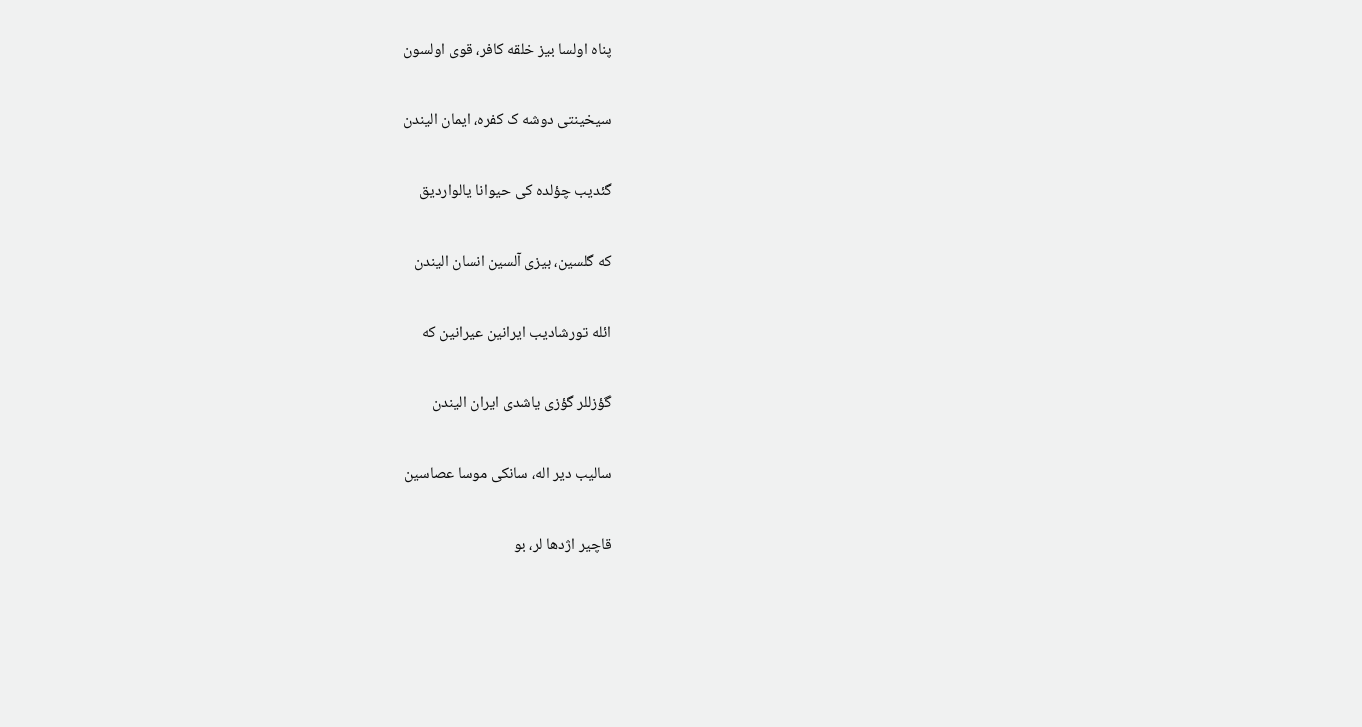پناه اولسا بیز خلقه کافر، قوی اولسون

سیخینتی دوشه ک کفره، ایمان الیندن

گئدیب چؤلده کی حیوانا یالواردیق

که گلسین، بیزی آلسین انسان الیندن

ائله تورشادیب ایرانین عیرانین که

گؤزللر گؤزی یاشدی ایران الیندن

سالیب دیر اله، سانکی موسا عصاسین

قاچیر اژدها لر، بو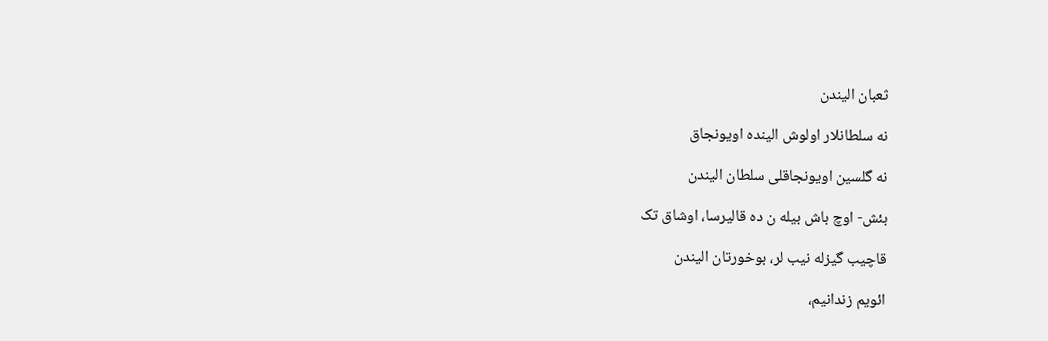ثعبان الیندن

نه سلطانلار اولوش الینده اویونجاق

نه گلسین اویونجاقلی سلطان الیندن

بئش- اوچ باش بیله ن ده قالیرسا، اوشاق تک

قاچیب گیزله نیب لر، بوخورتان الیندن

ائویم زندانیم،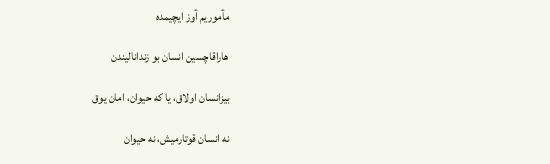مٲموریم ٲوز ایچیمده

هاراقاچسین انسان بو زندانالیندن

بیزانسان اولاق، یا که حیوان، امان یوق

نه انسان قوتارمیش، نه حیوان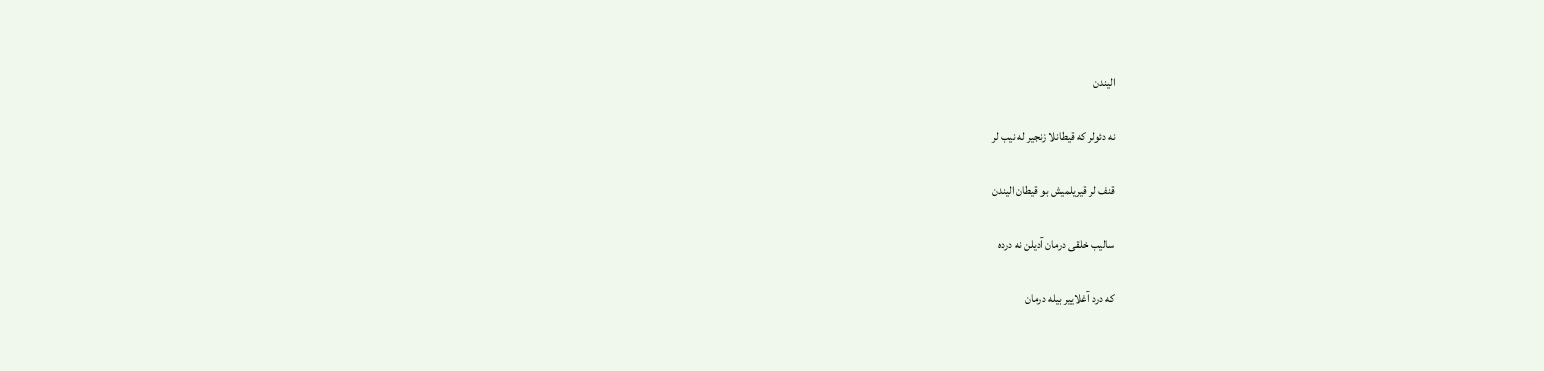الیندن

نه دئولر که قیطانلا زنجیر له نیب لر

قنف لر قیریلمیش بو قیطان الیندن

سالیب خلقی درمان آدیلن نه درده

که درد آغلاییر بیله درمان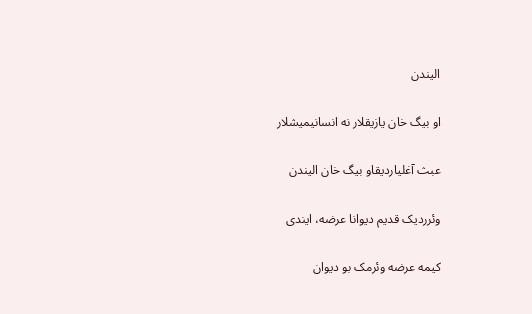الیندن

او بیگ خان یازیقلار نه انسانیمیشلار

عبث آغلیاردیقاو بیگ خان الیندن

وئرردیک قدیم دیوانا عرضه، ایندی

کیمه عرضه وئرمک بو دیوان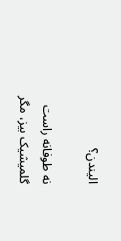الیندن؟

نه طوفانه راست گلمیشیک بیز، مگر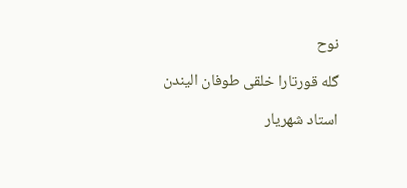نوح

گله قورتارا خلقی طوفان الیندن

استاد شهریار